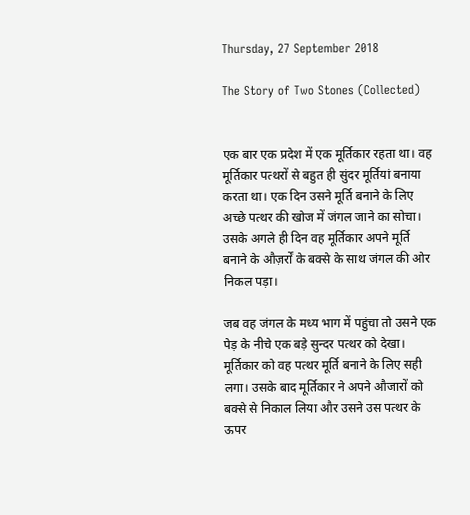Thursday, 27 September 2018

The Story of Two Stones (Collected)


एक बार एक प्रदेश में एक मूर्तिकार रहता था। वह मूर्तिकार पत्थरों से बहुत ही सुंदर मूर्तियां बनाया करता था। एक दिन उसने मूर्ति बनाने के लिए अच्छे पत्थर की खोज में जंगल जाने का सोचा। उसके अगले ही दिन वह मूर्तिकार अपने मूर्ति बनाने के औज़र्रों के बक्से के साथ जंगल की ओर निकल पड़ा।

जब वह जंगल के मध्य भाग में पहुंचा तो उसने एक पेड़ के नीचे एक बड़े सुन्दर पत्थर को देखा। मूर्तिकार को वह पत्थर मूर्ति बनाने के लिए सही लगा। उसके बाद मूर्तिकार ने अपने औजारों को बक्से से निकाल लिया और उसने उस पत्थर के ऊपर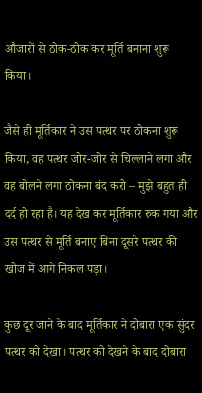औजारों से ठोक-ठोक कर मूर्ति बनाना शुरू किया।

जैसे ही मूर्तिकार ने उस पत्थर पर ठोकना शुरू किया, वह पत्थर जोर-जोर से चिल्लाने लगा और वह बोलने लगा ठोकना बंद करो – मुझे बहुत ही दर्द हो रहा है। यह देख कर मूर्तिकार रुक गया और उस पत्थर से मूर्ति बनाए बिना दूसरे पत्थर की खोज में आगे निकल पड़ा।

कुछ दूर जाने के बाद मूर्तिकार ने दोबारा एक सुंदर पत्थर को देखा। पत्थर को देखने के बाद दोबारा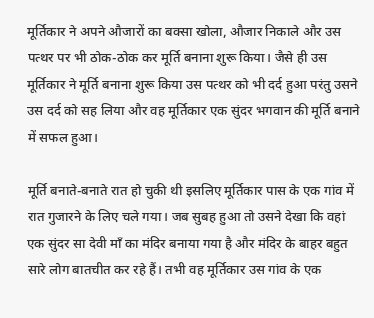मूर्तिकार ने अपने औजारों का बक्सा खोला, औजार निकाले और उस पत्थर पर भी ठोक-ठोक कर मूर्ति बनाना शुरू किया। जैसे ही उस मूर्तिकार ने मूर्ति बनाना शुरू किया उस पत्थर को भी दर्द हुआ परंतु उसने उस दर्द को सह लिया और वह मूर्तिकार एक सुंदर भगवान की मूर्ति बनाने में सफल हुआ।

मूर्ति बनाते-बनाते रात हो चुकी थी इसलिए मूर्तिकार पास के एक गांव में रात गुजारने के लिए चले गया। जब सुबह हुआ तो उसने देखा कि वहां एक सुंदर सा देवी माँ का मंदिर बनाया गया है और मंदिर के बाहर बहुत सारे लोग बातचीत कर रहे हैं। तभी वह मूर्तिकार उस गांव के एक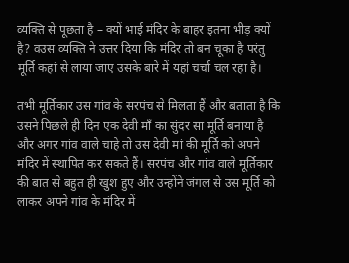व्यक्ति से पूछता है – क्यों भाई मंदिर के बाहर इतना भीड़ क्यों है? वउस व्यक्ति ने उत्तर दिया कि मंदिर तो बन चूका है परंतु मूर्ति कहां से लाया जाए उसके बारे में यहां चर्चा चल रहा है।

तभी मूर्तिकार उस गांव के सरपंच से मिलता हैं और बताता है कि उसने पिछले ही दिन एक देवी माँ का सुंदर सा मूर्ति बनाया है और अगर गांव वाले चाहे तो उस देवी मां की मूर्ति को अपने मंदिर में स्थापित कर सकते हैं। सरपंच और गांव वाले मूर्तिकार की बात से बहुत ही खुश हुए और उन्होंने जंगल से उस मूर्ति को लाकर अपने गांव के मंदिर में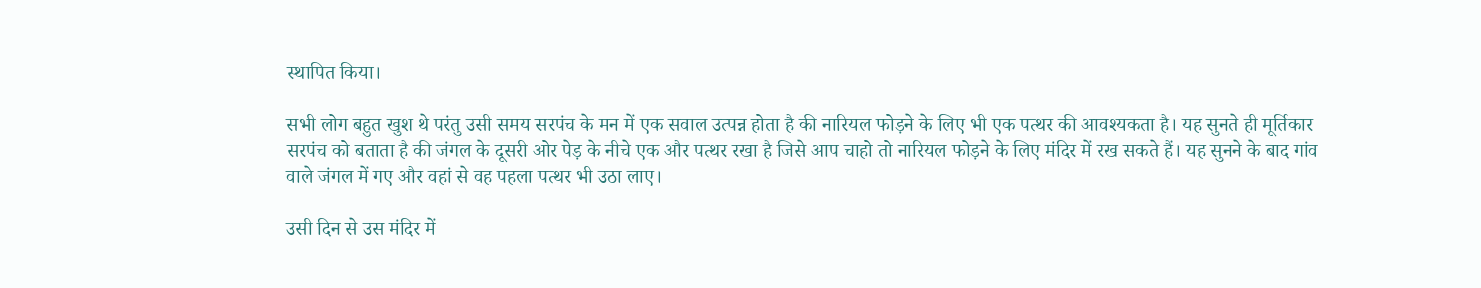स्थापित किया।

सभी लोग बहुत खुश थे परंतु उसी समय सरपंच के मन में एक सवाल उत्पन्न होता है की नारियल फोड़ने के लिए भी एक पत्थर की आवश्यकता है। यह सुनते ही मूर्तिकार सरपंच को बताता है की जंगल के दूसरी ओर पेड़ के नीचे एक और पत्थर रखा है जिसे आप चाहो तो नारियल फोड़ने के लिए मंदिर में रख सकते हैं। यह सुनने के बाद गांव वाले जंगल में गए और वहां से वह पहला पत्थर भी उठा लाए।

उसी दिन से उस मंदिर में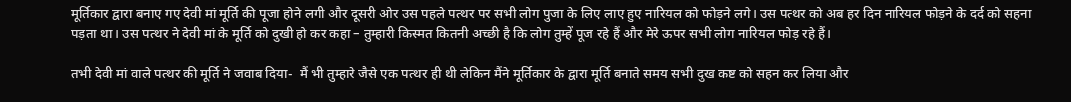मूर्तिकार द्वारा बनाए गए देवी मां मूर्ति की पूजा होने लगी और दूसरी ओर उस पहले पत्थर पर सभी लोग पुजा के लिए लाए हुए नारियल को फोड़ने लगे। उस पत्थर को अब हर दिन नारियल फोड़ने के दर्द को सहना पड़ता था। उस पत्थर ने देवी मां के मूर्ति को दुखी हो कर कहा – तुम्हारी किस्मत कितनी अच्छी है कि लोग तुम्हें पूज रहे हैं और मेरे ऊपर सभी लोग नारियल फोड़ रहे हैं।

तभी देवी मां वाले पत्थर की मूर्ति ने जवाब दिया-  मैं भी तुम्हारे जैसे एक पत्थर ही थी लेकिन मैंने मूर्तिकार के द्वारा मूर्ति बनाते समय सभी दुख कष्ट को सहन कर लिया और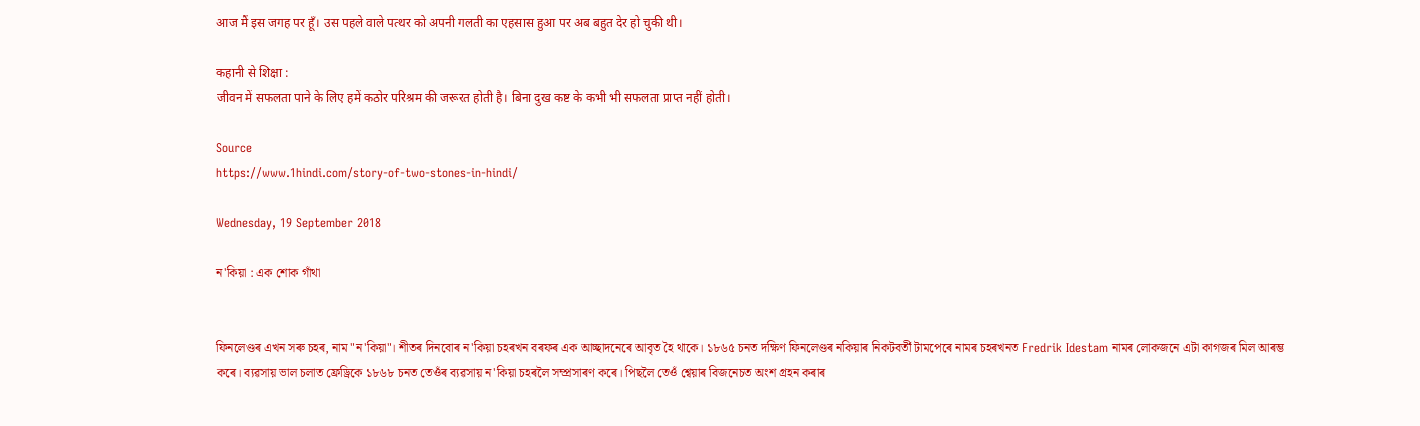आज मैं इस जगह पर हूँ। उस पहले वाले पत्थर को अपनी गलती का एहसास हुआ पर अब बहुत देर हो चुकी थी।

कहानी से शिक्षा :
जीवन में सफलता पाने के लिए हमें कठोर परिश्रम की जरूरत होती है। बिना दुख कष्ट के कभी भी सफलता प्राप्त नहीं होती।

Source
https://www.1hindi.com/story-of-two-stones-in-hindi/

Wednesday, 19 September 2018

ন'কিয়া : এক শোক গাঁথা


ফিনলেণ্ডৰ এখন সৰু চহৰ, নাম "ন'কিয়া"। শীতৰ দিনবোৰ ন'কিয়া চহৰখন বৰফৰ এক আচ্ছাদনেৰে আবৃত হৈ থাকে। ১৮৬৫ চনত দক্ষিণ ফিনলেণ্ডৰ নকিয়াৰ নিকটবৰ্তী টামপেৰে নামৰ চহৰখনত Fredrik Idestam নামৰ লোকজনে এটা কাগজৰ মিল আৰম্ভ কৰে। ব্যৱসায় ভাল চলাত ফ্ৰেড্ৰিকে ১৮৬৮ চনত তেওঁৰ ব্যৱসায় ন'কিয়া চহৰলৈ সম্প্ৰসাৰণ কৰে। পিছলৈ তেওঁ শ্বেয়াৰ বিজনেচত অংশ গ্ৰহন কৰাৰ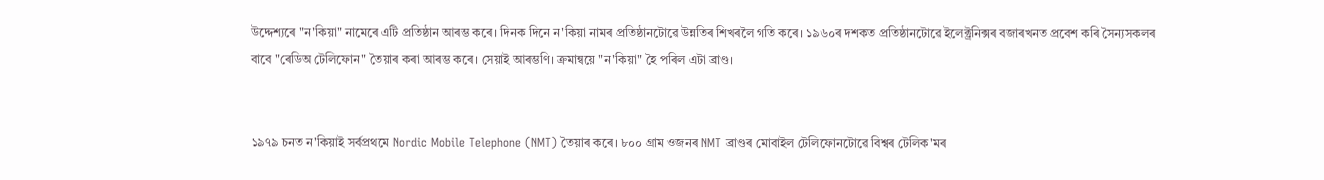উদ্দেশ্যৰে "ন'কিয়া" নামেৰে এটি প্ৰতিষ্ঠান আৰম্ভ কৰে। দিনক দিনে ন'কিয়া নামৰ প্ৰতিষ্ঠানটোৱে উন্নতিৰ শিখৰলৈ গতি কৰে। ১৯৬০ৰ দশকত প্ৰতিষ্ঠানটোৱে ইলেক্ট্ৰনিক্সৰ বজাৰখনত প্ৰবেশ কৰি সৈন্যসকলৰ বাবে "ৰেডিঅ টেলিফোন" তৈয়াৰ কৰা আৰম্ভ কৰে। সেয়াই আৰম্ভণি। ক্ৰমান্বয়ে "ন'কিয়া" হৈ পৰিল এটা ব্ৰাণ্ড।


১৯৭৯ চনত ন'কিয়াই সৰ্বপ্ৰথমে Nordic Mobile Telephone (NMT) তৈয়াৰ কৰে। ৮০০ গ্ৰাম ওজনৰ NMT ব্ৰাণ্ডৰ মোবাইল টেলিফোনটোৱে বিশ্বৰ টেলিক'মৰ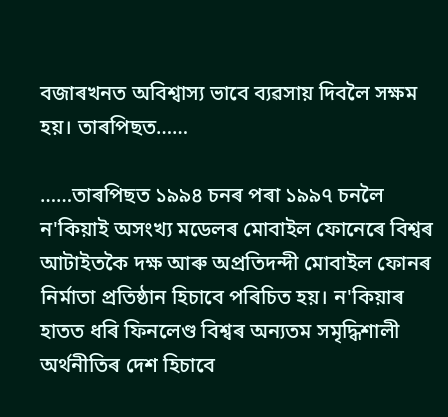বজাৰখনত অবিশ্বাস্য ভাবে ব্যৱসায় দিবলৈ সক্ষম হয়। তাৰপিছত……

……তাৰপিছত ১৯৯৪ চনৰ পৰা ১৯৯৭ চনলৈ ন'কিয়াই অসংখ্য মডেলৰ মোবাইল ফোনেৰে বিশ্বৰ আটাইতকৈ দক্ষ আৰু অপ্ৰতিদন্দী মোবাইল ফোনৰ নিৰ্মাতা প্ৰতিষ্ঠান হিচাবে পৰিচিত হয়। ন'কিয়াৰ হাতত ধৰি ফিনলেণ্ড বিশ্বৰ অন্যতম সমৃদ্ধিশালী অর্থনীতিৰ দেশ হিচাবে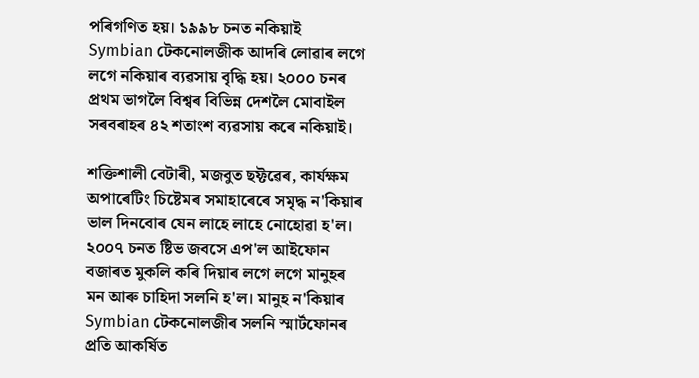পৰিগণিত হয়। ১৯৯৮ চনত নকিয়াই Symbian টেকনোলজীক আদৰি লোৱাৰ লগে লগে নকিয়াৰ ব্যৱসায় বৃদ্ধি হয়। ২০০০ চনৰ প্রথম ভাগলৈ বিশ্বৰ বিভিন্ন দেশলৈ মোবাইল সৰবৰাহৰ ৪২ শতাংশ ব্যৱসায় কৰে নকিয়াই।

শক্তিশালী বেটাৰী, মজবুত ছফ্টৱেৰ, কাৰ্যক্ষম অপাৰেটিং চিষ্টেমৰ সমাহাৰেৰে সমৃদ্ধ ন'কিয়াৰ ভাল দিনবোৰ যেন লাহে লাহে নোহোৱা হ'ল। ২০০৭ চনত ষ্টিভ জবসে এপ'ল আইফোন বজাৰত মুকলি কৰি দিয়াৰ লগে লগে মানুহৰ মন আৰু চাহিদা সলনি হ'ল। মানুহ ন'কিয়াৰ Symbian টেকনোলজীৰ সলনি স্মাৰ্টফোনৰ প্ৰতি আকৰ্ষিত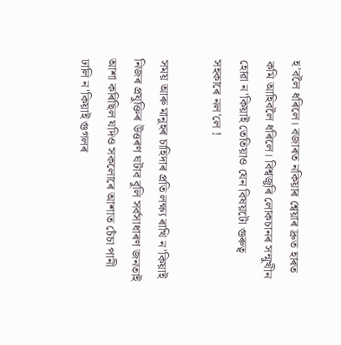হ'বলৈ ধৰিলে। বজাৰত নকিয়াৰ শ্বেয়াৰ দ্ৰুত হাৰত কমি আহিবলৈ ধৰিলে। বিশ্বজুৰি লোকচানৰ সন্মুখীন হোৱা ন'কিয়াই তেতিয়াও যেন বিষয়টো গুৰুত্ব সহকাৰে নল'লে !

সময় আৰু মানুহৰ চাহিদাৰ প্ৰতি লক্ষ্য ৰাখি ন'কিয়াই নিজৰ প্ৰযুক্তিৰ উত্তৰণ ঘটাব বুলি সৰ্বসাধাৰণ জনতাই আশা কৰিছিল যদিও সকলোৰে আশাত চেঁচা পানী ঢালি ন'কিয়াই গুগলৰ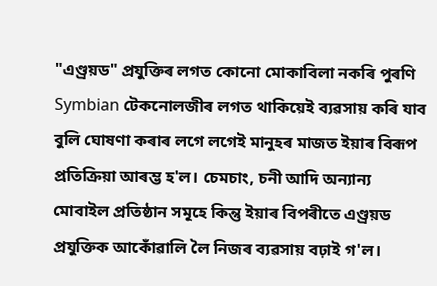"এণ্ড্ৰয়ড" প্ৰযুক্তিৰ লগত কোনো মোকাবিলা নকৰি পুৰণি Symbian টেকনোলজীৰ লগত থাকিয়েই ব্যৱসায় কৰি যাব বুলি ঘোষণা কৰাৰ লগে লগেই মানুহৰ মাজত ইয়াৰ বিৰূপ প্ৰতিক্ৰিয়া আৰম্ভ হ'ল। চেমচাং, চনী আদি অন্যান্য মোবাইল প্ৰতিষ্ঠান সমূহে কিন্তু ইয়াৰ বিপৰীতে এণ্ড্ৰয়ড প্ৰযুক্তিক আকোঁৱালি লৈ নিজৰ ব্যৱসায় বঢ়াই গ'ল।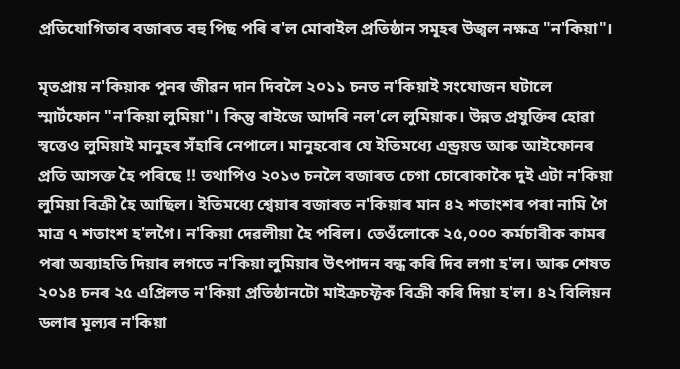প্ৰতিযোগিতাৰ বজাৰত বহু পিছ পৰি ৰ'ল মোবাইল প্ৰতিষ্ঠান সমূহৰ উজ্বল নক্ষত্ৰ "ন'কিয়া"।

মৃতপ্ৰায় ন'কিয়াক পুনৰ জীৱন দান দিবলৈ ২০১১ চনত ন'কিয়াই সংযোজন ঘটালে স্মাৰ্টফোন "ন'কিয়া লুমিয়া"। কিন্তু ৰাইজে আদৰি নল'লে লুমিয়াক। উন্নত প্ৰযুক্তিৰ হোৱা স্বত্তেও লুমিয়াই মানুহৰ সঁহাৰি নেপালে। মানুহবোৰ যে ইতিমধ্যে এন্ড্ৰয়ড আৰু আইফোনৰ প্ৰতি আসক্ত হৈ পৰিছে !! তথাপিও ২০১৩ চনলৈ বজাৰত চেগা চোৰোকাকৈ দুই এটা ন'কিয়া লুমিয়া বিক্ৰী হৈ আছিল। ইতিমধ্যে শ্বেয়াৰ বজাৰত ন'কিয়াৰ মান ৪২ শতাংশৰ পৰা নামি গৈ মাত্ৰ ৭ শতাংশ হ'লগৈ। ন'কিয়া দেৱলীয়া হৈ পৰিল। তেওঁলোকে ২৫,০০০ কৰ্মচাৰীক কামৰ পৰা অব্যাহতি দিয়াৰ লগতে ন'কিয়া লুমিয়াৰ উৎপাদন বন্ধ কৰি দিব লগা হ'ল। আৰু শেষত ২০১৪ চনৰ ২৫ এপ্ৰিলত ন'কিয়া প্ৰতিষ্ঠানটো মাইক্ৰচফ্টক বিক্ৰী কৰি দিয়া হ'ল। ৪২ বিলিয়ন ডলাৰ মূল্যৰ ন'কিয়া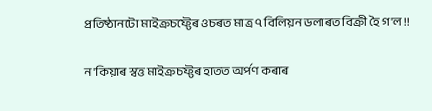প্ৰতিষ্ঠানটো মাইক্ৰচফ্টেৰ ওচৰত মাত্ৰ ৭ বিলিয়ন ডলাৰত বিক্ৰী হৈ গ'ল !!

ন'কিয়াৰ স্বত্ত মাইক্ৰচফ্টৰ হাতত অৰ্পণ কৰাৰ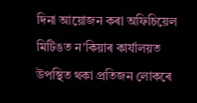দিনা আয়োজন কৰা অফিচিয়েল মিটিঙত ন'কিয়াৰ কাৰ্যালয়ত উপস্থিত থকা প্ৰতিজন লোকৰে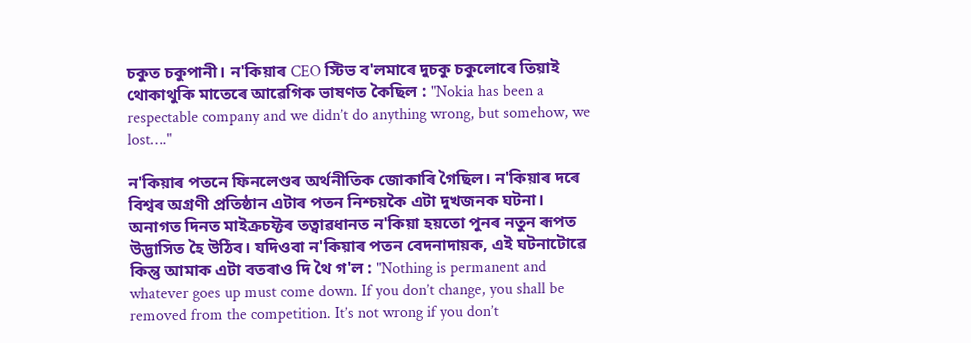চকুত চকুপানী। ন'কিয়াৰ CEO স্টিভ ব'লমাৰে দুচকু চকুলোৰে তিয়াই থোকাথুকি মাতেৰে আৱেগিক ভাষণত কৈছিল : "Nokia has been a respectable company and we didn’t do anything wrong, but somehow, we lost…."

ন'কিয়াৰ পতনে ফিনলেণ্ডৰ অৰ্থনীতিক জোকাৰি গৈছিল। ন'কিয়াৰ দৰে বিশ্বৰ অগ্ৰণী প্ৰতিষ্ঠান এটাৰ পতন নিশ্চয়কৈ এটা দুখজনক ঘটনা। অনাগত দিনত মাইক্ৰচফ্টৰ তত্বাৱধানত ন'কিয়া হয়তো পুনৰ নতুন ৰূপত উদ্ভাসিত হৈ উঠিব। যদিওবা ন'কিয়াৰ পতন বেদনাদায়ক, এই ঘটনাটোৱে কিন্তু আমাক এটা বতৰাও দি থৈ গ'ল : "Nothing is permanent and whatever goes up must come down. If you don’t change, you shall be removed from the competition. It’s not wrong if you don’t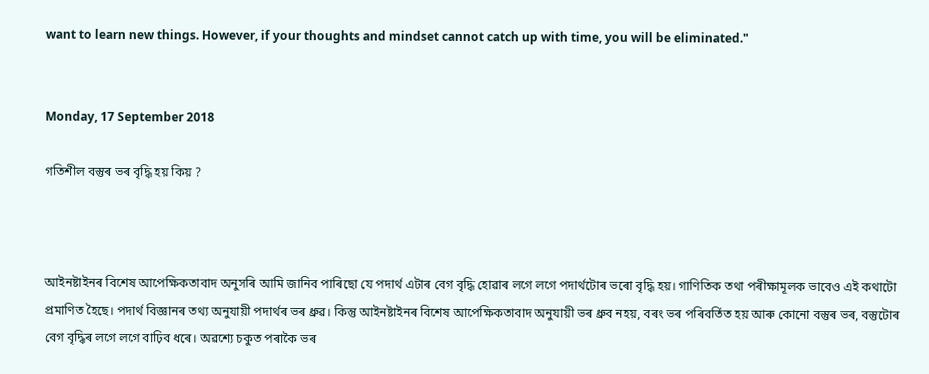want to learn new things. However, if your thoughts and mindset cannot catch up with time, you will be eliminated."


Monday, 17 September 2018

গতিশীল বস্তুৰ ভৰ বৃদ্ধি হয় কিয় ?



আইনষ্টাইনৰ বিশেষ আপেক্ষিকতাবাদ অনুসৰি আমি জানিব পাৰিছো যে পদাৰ্থ এটাৰ বেগ বৃদ্ধি হোৱাৰ লগে লগে পদাৰ্থটোৰ ভৰো বৃদ্ধি হয়। গাণিতিক তথা পৰীক্ষামূলক ভাবেও এই কথাটো প্রমাণিত হৈছে। পদার্থ বিজ্ঞানৰ তথ্য অনুযায়ী পদাৰ্থৰ ভৰ ধ্রুৱ। কিন্তু আইনষ্টাইনৰ বিশেষ আপেক্ষিকতাবাদ অনুযায়ী ভৰ ধ্রুব নহয়, বৰং ভৰ পৰিবর্তিত হয় আৰু কোনো বস্তুৰ ভৰ, বস্তুটোৰ বেগ বৃদ্ধিৰ লগে লগে বাঢ়িব ধৰে। অৱশ্যে চকুত পৰাকৈ ভৰ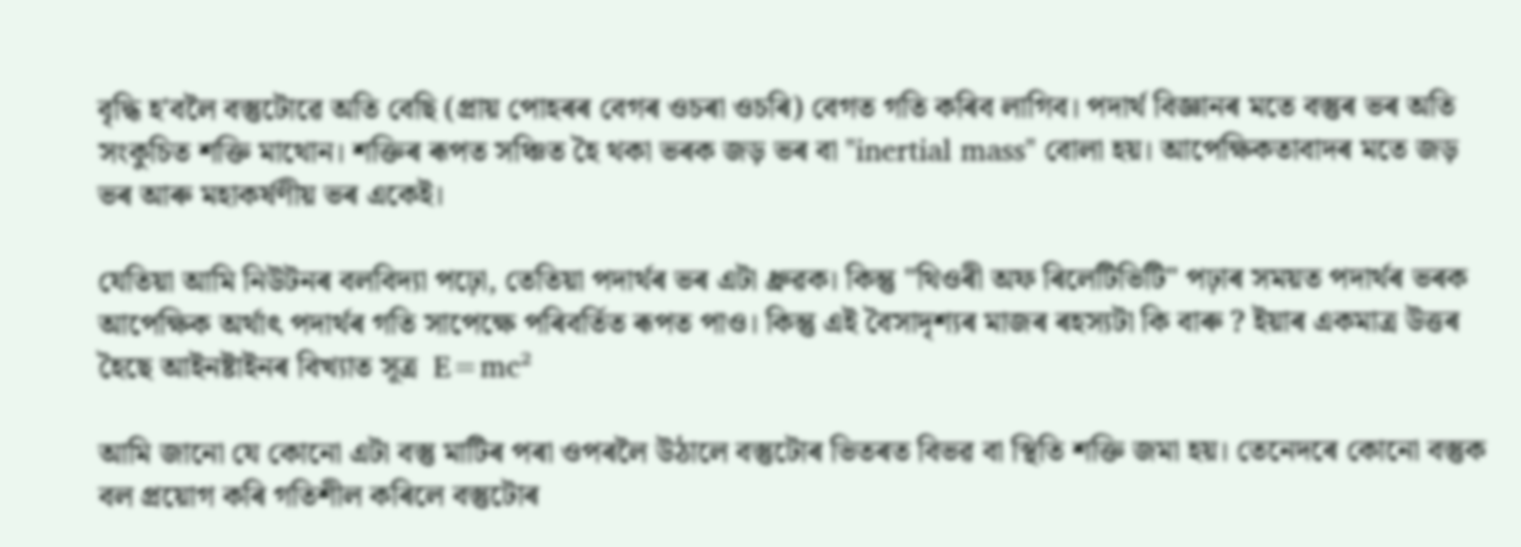বৃদ্ধি হ'বলৈ বস্তুটোৱে অতি বেছি (প্ৰায় পোহৰৰ বেগৰ ওচৰা ওচৰি) বেগত গতি কৰিব লাগিব। পদাৰ্থ বিজ্ঞানৰ মতে বস্তুৰ ভৰ অতি সংকুচিত শক্তি মাথোন। শক্তিৰ ৰূপত সঞ্চিত হৈ থকা ভৰক জড় ভৰ বা "inertial mass" বোলা হয়। আপেক্ষিকতাবাদৰ মতে জড় ভৰ আৰু মহাকৰ্ষণীয় ভৰ একেই।

যেতিয়া আমি নিউটনৰ বলবিদ্যা পঢ়ো, তেতিয়া পদাৰ্থৰ ভৰ এটা ধ্রুৱক। কিন্তু "থিওৰী অফ ৰিলেটিভিটি" পঢ়াৰ সময়ত পদাৰ্থৰ ভৰক আপেক্ষিক অৰ্থাৎ পদাৰ্থৰ গতি সাপেক্ষে পৰিবর্তিত ৰূপত পাও। কিন্তু এই বৈসাদৃশ্যৰ মাজৰ ৰহস্যটা কি বাৰু ? ইয়াৰ একমাত্ৰ উত্তৰ হৈছে আইনষ্টাইনৰ বিখ্যাত সূত্ৰ  E=mc²

আমি জানো যে কোনো এটা বস্তু মাটিৰ পৰা ওপৰলৈ উঠালে বস্তুটোৰ ভিতৰত বিভৱ বা স্থিতি শক্তি জমা হয়। তেনেদৰে কোনো বস্তুক বল প্রয়োগ কৰি গতিশীল কৰিলে বস্তুটোৰ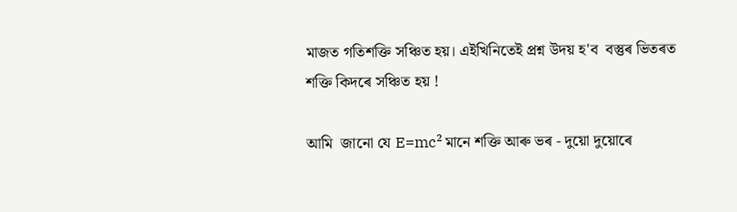মাজত গতিশক্তি সঞ্চিত হয়। এইখিনিতেই প্ৰশ্ন উদয় হ'ব  বস্তুৰ ভিতৰত শক্তি কিদৰে সঞ্চিত হয় !

আমি  জানো যে E=mc² মানে শক্তি আৰু ভৰ - দুয়ো দুয়োৰে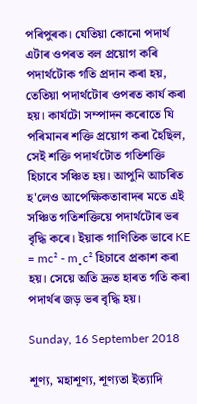পৰিপুৰক। যেতিয়া কোনো পদাৰ্থ এটাৰ ওপৰত বল প্ৰয়োগ কৰি পদাৰ্থটোক গতি প্ৰদান কৰা হয়, তেতিয়া পদাৰ্থটোৰ ওপৰত কাৰ্য কৰা হয়। কাৰ্যটো সম্পাদন কৰোতে যি পৰিমানৰ শক্তি প্ৰয়োগ কৰা হৈছিল, সেই শক্তি পদাৰ্থটোত গতিশক্তি হিচাবে সঞ্চিত হয়। আপুনি আচৰিত হ'লেও আপেক্ষিকতাবাদৰ মতে এই সঞ্চিত গতিশক্তিয়ে পদাৰ্থটোৰ ভৰ বৃদ্ধি কৰে। ইয়াক গাণিতিক ভাবে KE = mc² - m˳c² হিচাবে প্ৰকাশ কৰা হয়। সেয়ে অতি দ্ৰুত হাৰত গতি কৰা পদাৰ্থৰ জড় ভৰ বৃদ্ধি হয়।

Sunday, 16 September 2018

শূণ্য, মহাশূণ্য, শূণ্যতা ইত্যাদি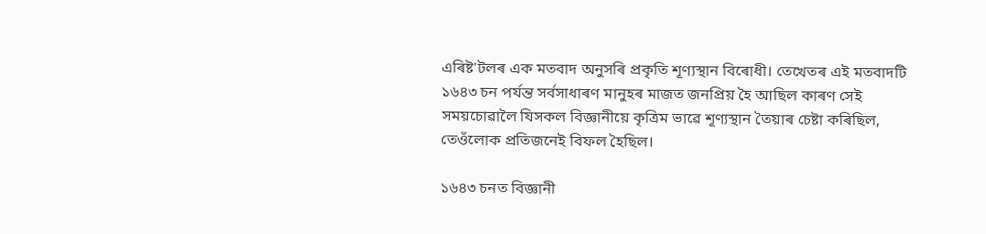এৰিষ্ট'টলৰ এক মতবাদ অনুসৰি প্রকৃতি শূণ্যস্থান বিৰোধী। তেখেতৰ এই মতবাদটি ১৬৪৩ চন পর্যন্ত সৰ্বসাধাৰণ মানুহৰ মাজত জনপ্ৰিয় হৈ আছিল কাৰণ সেই সময়চোৱালৈ যিসকল বিজ্ঞানীয়ে কৃত্ৰিম ভাৱে শূণ্যস্থান তৈয়াৰ চেষ্টা কৰিছিল, তেওঁলোক প্ৰতিজনেই বিফল হৈছিল।

১৬৪৩ চনত বিজ্ঞানী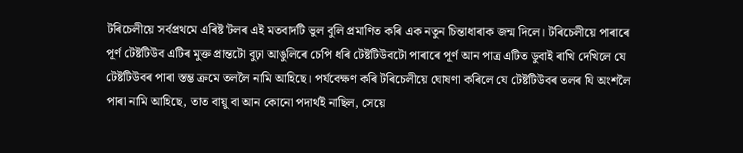টৰিচেলীয়ে সর্বপ্রথমে এৰিষ্ট'টলৰ এই মতবাদটি ভুল বুলি প্রমাণিত কৰি এক নতুন চিন্তাধাৰাক জন্ম দিলে। টৰিচেলীয়ে পাৰাৰে পূর্ণ টেষ্টটিউব এটিৰ মুক্ত প্রান্তটো বুঢ়া আঙুলিৰে চেপি ধৰি টেষ্টটিউবটো পাৰাৰে পূর্ণ আন পাত্র এটিত ডুবাই ৰাখি দেখিলে যে টেষ্টটিউবৰ পাৰা স্তম্ভ ক্ৰমে তললৈ নামি আহিছে। পৰ্যবেক্ষণ কৰি টৰিচেলীয়ে ঘোষণা কৰিলে যে টেষ্টটিউবৰ তলৰ যি অংশলৈ পাৰা নামি আহিছে, তাত বায়ু বা আন কোনো পদাৰ্থই নাছিল, সেয়ে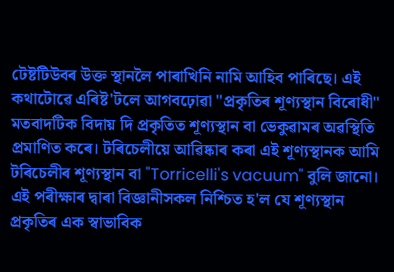টেষ্টটিউবৰ উক্ত স্থানলৈ পাৰাখিনি নামি আহিব পাৰিছে। এই কথাটোৱে এৰিষ্ট'টলে আগবঢ়োৱা "প্রকৃতিৰ শূণ্যস্থান বিৰোধী" মতবাদটিক বিদায় দি প্ৰকৃতিত শূণ্যস্থান বা ভেকুৱামৰ অৱস্থিতি প্ৰমাণিত কৰে। টৰিচেলীয়ে আৱিষ্কাৰ কৰা এই শূণ্যস্থানক আমি টৰিচেলীৰ শূণ্যস্থান বা "Torricelli's vacuum" বুলি জানো। এই পৰীক্ষাৰ দ্বাৰা বিজ্ঞানীসকল নিশ্চিত হ'ল যে শূণ্যস্থান প্রকৃতিৰ এক স্বাভাবিক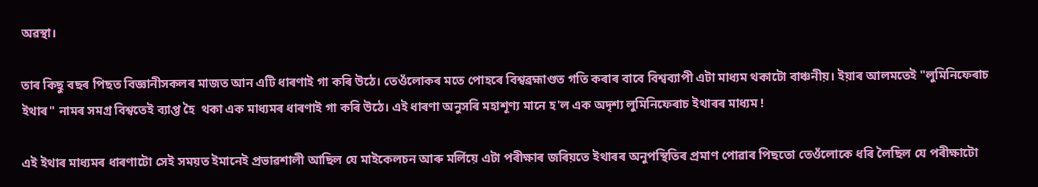অৱস্থা।

তাৰ কিছু বছৰ পিছত বিজ্ঞানীসকলৰ মাজত আন এটি ধাৰণাই গা কৰি উঠে। তেওঁলোকৰ মতে পোহৰে বিশ্বব্ৰহ্মাণ্ডত গতি কৰাৰ বাবে বিশ্বব্যাপী এটা মাধ্যম থকাটো বাঞ্চনীয়। ইয়াৰ আলমতেই "লুমিনিফেৰাচ ইথাৰ" নামৰ সমগ্ৰ বিশ্বতেই ব্যাপ্ত হৈ  থকা এক মাধ্যমৰ ধাৰণাই গা কৰি উঠে। এই ধাৰণা অনুসৰি মহাশূণ্য মানে হ'ল এক অদৃশ্য লুমিনিফেৰাচ ইথাৰৰ মাধ্যম !

এই ইথাৰ মাধ্যমৰ ধাৰণাটো সেই সময়ত ইমানেই প্রভাৱশালী আছিল যে মাইকেলচন আৰু মর্লিয়ে এটা পৰীক্ষাৰ জৰিয়তে ইথাৰৰ অনুপস্থিতিৰ প্রমাণ পোৱাৰ পিছতো তেওঁলোকে ধৰি লৈছিল যে পৰীক্ষাটো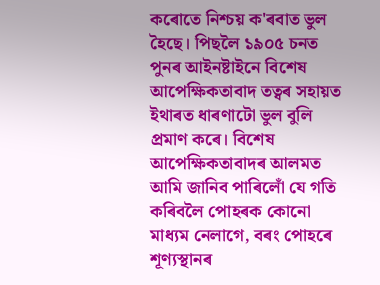কৰোতে নিশ্চয় ক'ৰবাত ভুল হৈছে। পিছলৈ ১৯০৫ চনত পুনৰ আইনষ্টাইনে বিশেষ আপেক্ষিকতাবাদ তত্বৰ সহায়ত ইথাৰত ধাৰণাটো ভুল বুলি প্ৰমাণ কৰে। বিশেষ আপেক্ষিকতাবাদৰ আলমত আমি জানিব পাৰিলোঁ যে গতি কৰিবলৈ পোহৰক কোনো মাধ্যম নেলাগে, বৰং পোহৰে শূণ্যস্থানৰ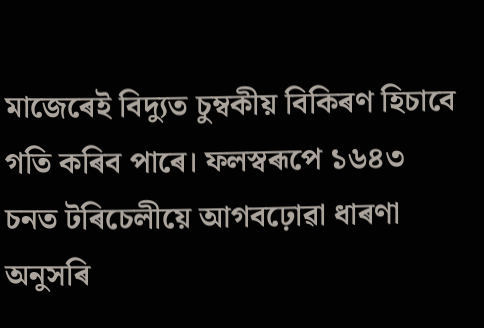মাজেৰেই বিদ্যুত চুম্বকীয় বিকিৰণ হিচাবে গতি কৰিব পাৰে। ফলস্বৰূপে ১৬৪৩ চনত টৰিচেলীয়ে আগবঢ়োৱা ধাৰণা অনুসৰি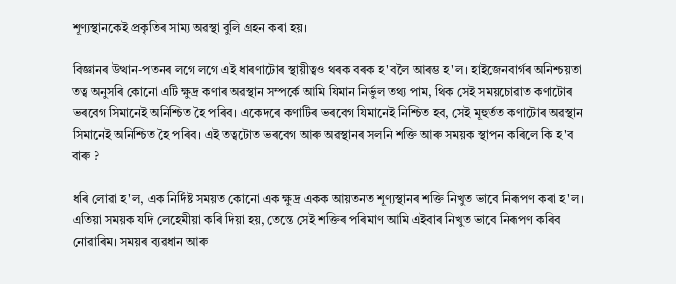শূণ্যস্থানকেই প্রকৃতিৰ সাম্য অৱস্থা বুলি গ্ৰহন কৰা হয়।

বিজ্ঞানৰ উত্থান-পতনৰ লগে লগে এই ধাৰণাটোৰ স্থায়ীত্বও থৰক বৰক হ'বলৈ আৰম্ভ হ'ল। হাইজেনবার্গৰ অনিশ্চয়তা তত্ব অনুসৰি কোনো এটি ক্ষুদ্র কণাৰ অৱস্থান সম্পর্কে আমি যিমান নিৰ্ভুল তথ্য পাম, থিক সেই সময়চোৱাত কণাটোৰ ভৰবেগ সিমানেই অনিশ্চিত হৈ পৰিব। একেদৰে কণাটিৰ ভৰবেগ যিমানেই নিশ্চিত হব, সেই মূহুৰ্তত কণাটোৰ অৱস্থান সিমানেই অনিশ্চিত হৈ পৰিব। এই তত্বটোত ভৰবেগ আৰু অৱস্থানৰ সলনি শক্তি আৰু সময়ক স্থাপন কৰিলে কি হ'ব বাৰু ?

ধৰি লোৱা হ'ল, এক নিৰ্দিষ্ট সময়ত কোনো এক ক্ষুদ্র একক আয়তনত শূণ্যস্থানৰ শক্তি নিখুত ভাবে নিৰূপণ কৰা হ'ল। এতিয়া সময়ক যদি লেহেমীয়া কৰি দিয়া হয়, তেন্তে সেই শক্তিৰ পৰিমাণ আমি এইবাৰ নিখুত ভাবে নিৰূপণ কৰিব নোৱাৰিম। সময়ৰ ব্যৱধান আৰু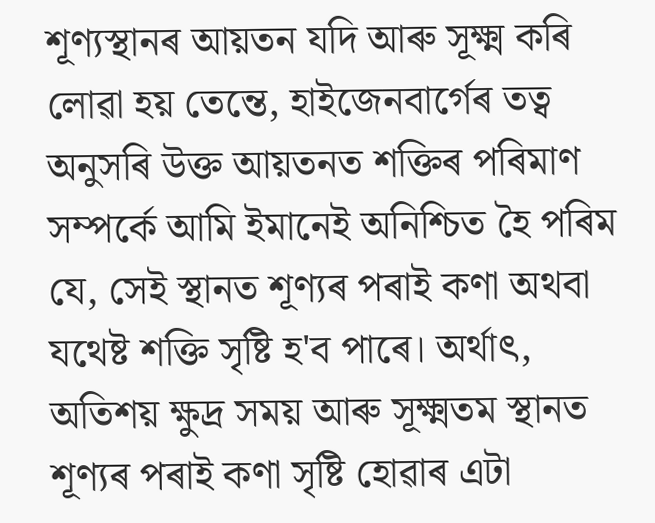শূণ্যস্থানৰ আয়তন যদি আৰু সূক্ষ্ম কৰি লোৱা হয় তেন্তে, হাইজেনবার্গেৰ তত্ব অনুসৰি উক্ত আয়তনত শক্তিৰ পৰিমাণ সম্পর্কে আমি ইমানেই অনিশ্চিত হৈ পৰিম যে, সেই স্থানত শূণ্যৰ পৰাই কণা অথবা যথেষ্ট শক্তি সৃষ্টি হ'ব পাৰে। অর্থাৎ, অতিশয় ক্ষুদ্র সময় আৰু সূক্ষ্মতম স্থানত শূণ্যৰ পৰাই কণা সৃষ্টি হোৱাৰ এটা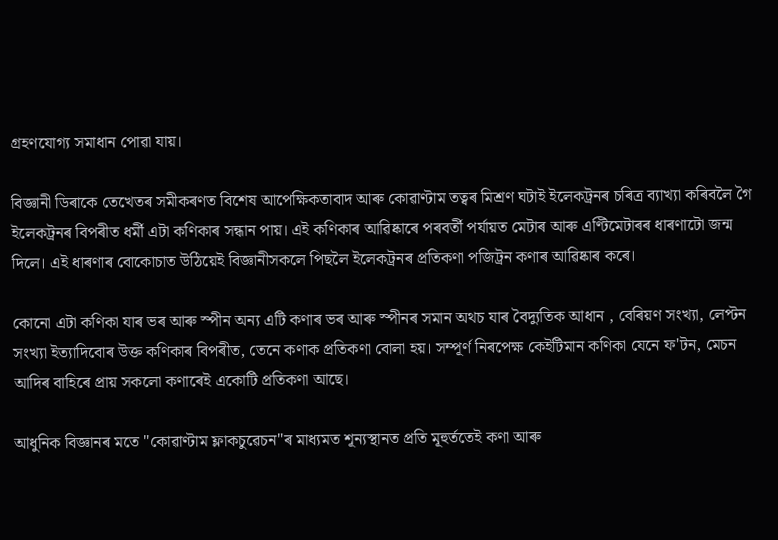গ্রহণযোগ্য সমাধান পোৱা যায়।

বিজ্ঞানী ডিৰাকে তেখেতৰ সমীকৰণত বিশেষ আপেক্ষিকতাবাদ আৰু কোৱাণ্টাম তত্বৰ মিশ্রণ ঘটাই ইলেকট্রনৰ চৰিত্র ব্যাখ্যা কৰিবলৈ গৈ ইলেকট্রনৰ বিপৰীত ধর্মী এটা কণিকাৰ সন্ধান পায়। এই কণিকাৰ আৱিষ্কাৰে পৰবৰ্তী পৰ্যায়ত মেটাৰ আৰু এণ্টিমেটাৰৰ ধাৰণাটো জন্ম দিলে। এই ধাৰণাৰ বোকোচাত উঠিয়েই বিজ্ঞানীসকলে পিছলৈ ইলেকট্রনৰ প্রতিকণা পজিট্রন কণাৰ আৱিষ্কাৰ কৰে।

কোনো এটা কণিকা যাৰ ভৰ আৰু স্পীন অন্য এটি কণাৰ ভৰ আৰু স্পীনৰ সমান অথচ যাৰ বৈদ্যুতিক আধান , বেৰিয়ণ সংখ্যা, লেপ্টন সংখ্যা ইত্যাদিবোৰ উক্ত কণিকাৰ বিপৰীত, তেনে কণাক প্রতিকণা বোলা হয়। সম্পূর্ণ নিৰপেক্ষ কেইটিমান কণিকা যেনে ফ'টন, মেচন আদিৰ বাহিৰে প্রায় সকলো কণাৰেই একোটি প্রতিকণা আছে।

আধুনিক বিজ্ঞানৰ মতে "কোৱাণ্টাম ফ্লাকচুৱেচন"ৰ মাধ্যমত শূন্যস্থানত প্রতি মূহুৰ্ততেই কণা আৰু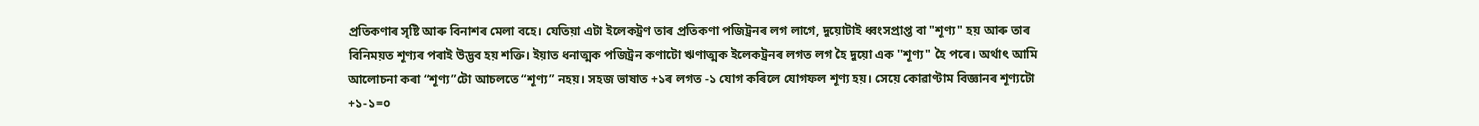প্রতিকণাৰ সৃষ্টি আৰু বিনাশৰ মেলা বহে। যেতিয়া এটা ইলেকট্ৰণ তাৰ প্ৰতিকণা পজিট্রনৰ লগ লাগে, দুয়োটাই ধ্বংসপ্ৰাপ্ত বা "শূণ্য" হয় আৰু তাৰ বিনিময়ত শূণ্যৰ পৰাই উদ্ভব হয় শক্তি। ইয়াত ধনাত্মক পজিট্ৰন কণাটো ঋণাত্মক ইলেকট্ৰনৰ লগত লগ হৈ দুয়ো এক ''শূণ্য" হৈ পৰে। অৰ্থাৎ আমি আলোচনা কৰা “শূণ্য”টো আচলতে “শূণ্য” নহয়। সহজ ভাষাত +১ৰ লগত -১ যোগ কৰিলে যোগফল শূণ্য হয়। সেয়ে কোৱাণ্টাম বিজ্ঞানৰ শূণ্যটো +১-১=০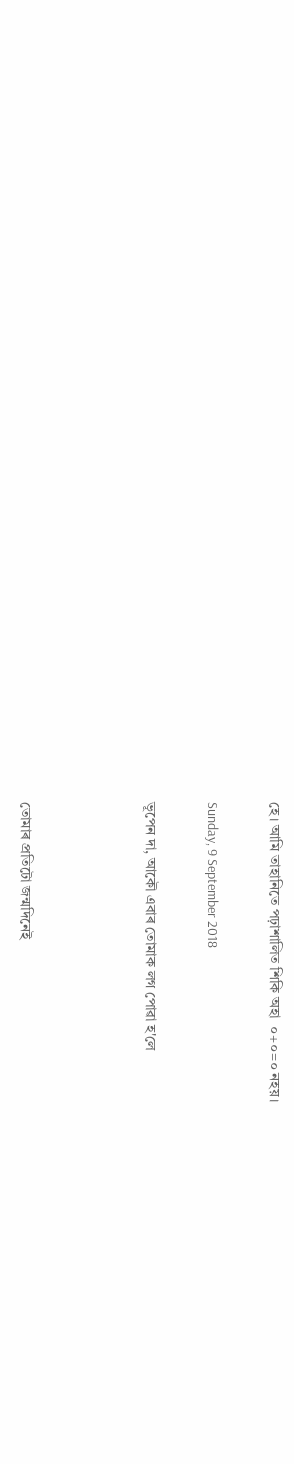হে। আমি তাহানিতে পঢ়াশালিত শিকি অহা  ০+০=০ নহয়।

Sunday, 9 September 2018

ভূপেন দা, আকৌ এবাৰ তোমাক লগ পোৱা হ'লে



তোমাৰ প্ৰতিটো জন্মদিনেই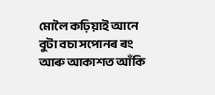মোলৈ কঢ়িয়াই আনে
বুটা বচা সপোনৰ ৰং
আৰু আকাশত আঁকি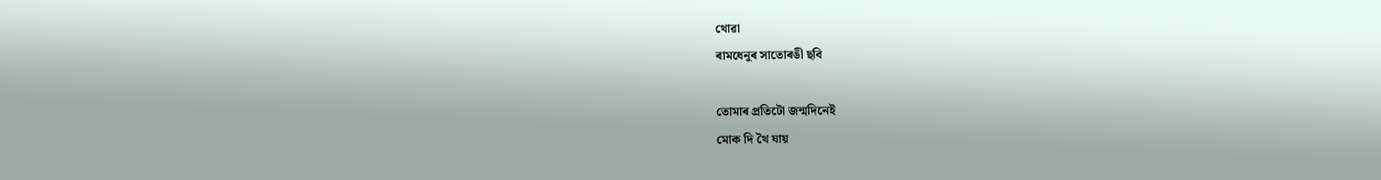থোৱা
ৰামধেনুৰ সাতোৰঙী ছবি

তোমাৰ প্ৰতিটো জন্মদিনেই
মোক দি থৈ যায়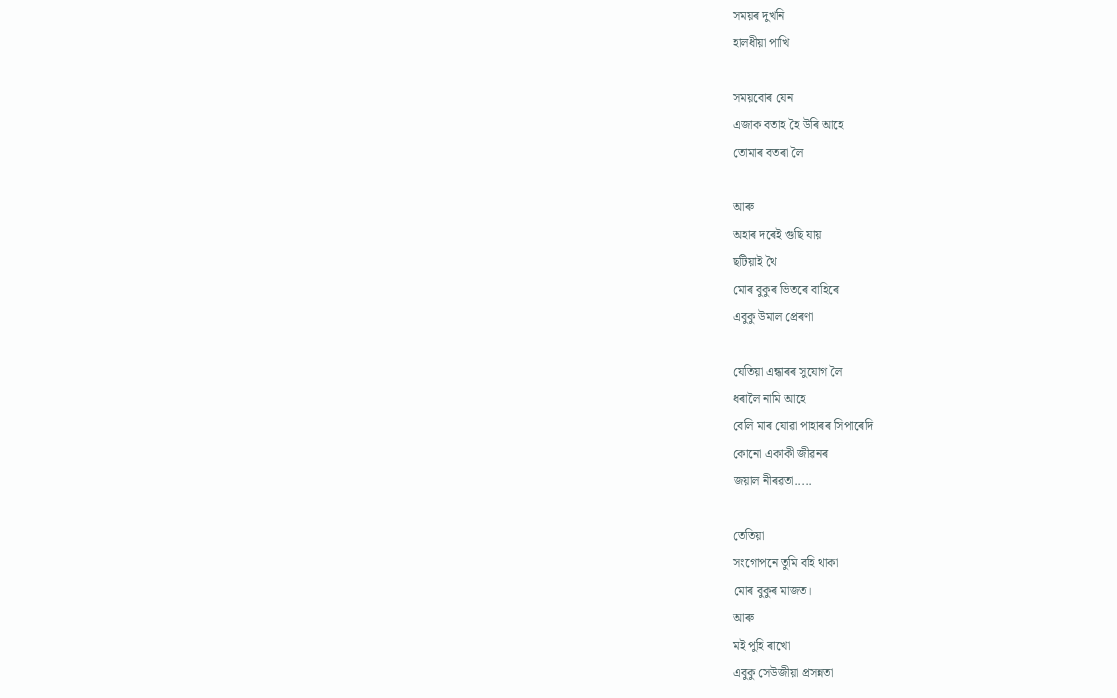সময়ৰ দুখনি
হালধীয়া পাখি

সময়বোৰ যেন
এজাক বতাহ হৈ উৰি আহে
তোমাৰ বতৰা লৈ

আৰু
অহাৰ দৰেই গুছি যায়
ছটিয়াই থৈ
মোৰ বুকুৰ ভিতৰে বাহিৰে
এবুকু উমাল প্ৰেৰণা

যেতিয়া এন্ধাৰৰ সুযোগ লৈ
ধৰালৈ নামি আহে
বেলি মাৰ যোৱা পাহাৰৰ সিপাৰেদি
কোনো একাকী জীৱনৰ
জয়াল নীৰৱতা.....

তেতিয়া
সংগোপনে তুমি বহি থাকা
মোৰ বুকুৰ মাজত।
আৰু
মই পুহি ৰাখো
এবুকু সেউজীয়া প্ৰসন্নতা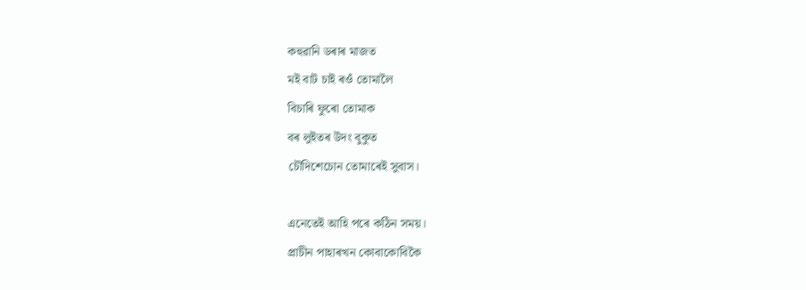কহুৱানি ডৰাৰ মাজত
মই বাট চাই ৰওঁ তোমালৈ
বিচাৰি ফুৰো তোমাক
বৰ লুইতৰ উদং বুকুত
চৌদিশেচোন তোমাৰেই সুবাস।

এনেতেই আহি পৰে কঠিন সময়।
প্ৰাচীন পাহাৰখন কোবাকোবিকৈ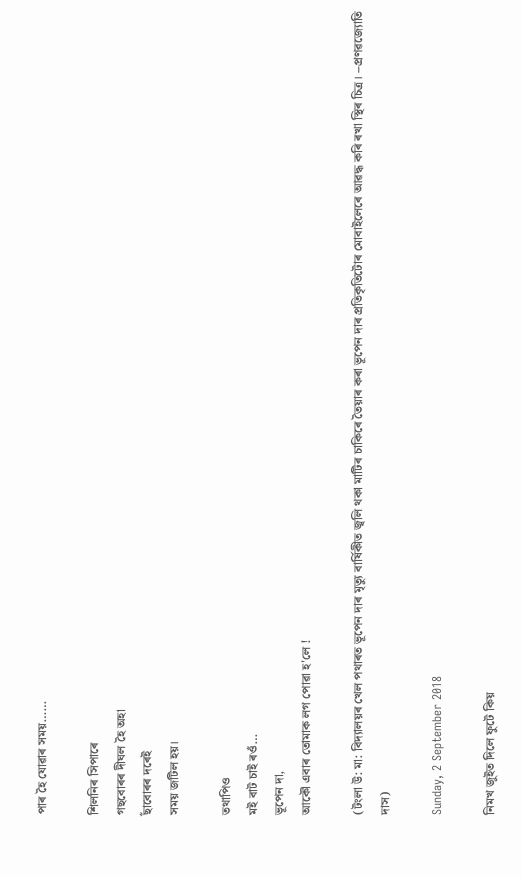পাৰ হৈ যোৱাৰ সময়……

শিলনিৰ সিপাৰে
গছবোৰৰ দীঘল হৈ অহা
ছাঁবোৰৰ দৰেই
সময় জটিল হয়।

তথাপিও
মই বাট চাই ৰওঁ…
ভূপেন দা,
আকৌ এবাৰ তোমাক লগ পোৱা হ'লে !

(টংলা উ: মা: বিদ্যালয়ৰ খেল পথাৰত ভূপেন দাৰ মৃত্যু বাৰ্ষিকীত জ্বলি থকা মাটিৰ চাকিৰে তৈয়াৰ কৰা ভূপেন দাৰ প্ৰতিকৃতিটোৰ মোবাইলেৰে আৱদ্ধ কৰি ৰখা স্থিৰ চিত্ৰ। --প্ৰণৱজ্যোতি দাস)

Sunday, 2 September 2018

নিমখ জুইত দিলে ফুটে কিয়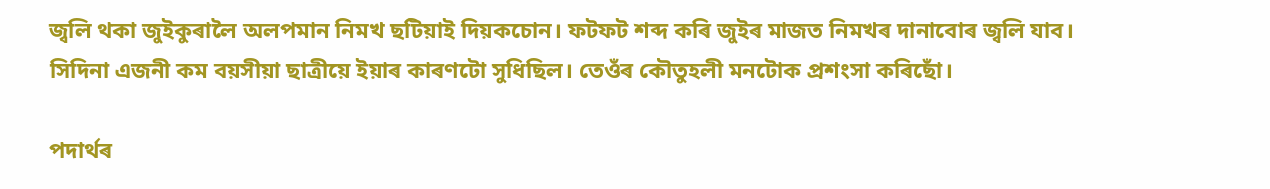জ্বলি থকা জুইকুৰালৈ অলপমান নিমখ ছটিয়াই দিয়কচোন। ফটফট শব্দ কৰি জুইৰ মাজত নিমখৰ দানাবোৰ জ্বলি যাব। সিদিনা এজনী কম বয়সীয়া ছাত্ৰীয়ে ইয়াৰ কাৰণটো সুধিছিল। তেওঁৰ কৌতুহলী মনটোক প্ৰশংসা কৰিছোঁ।

পদাৰ্থৰ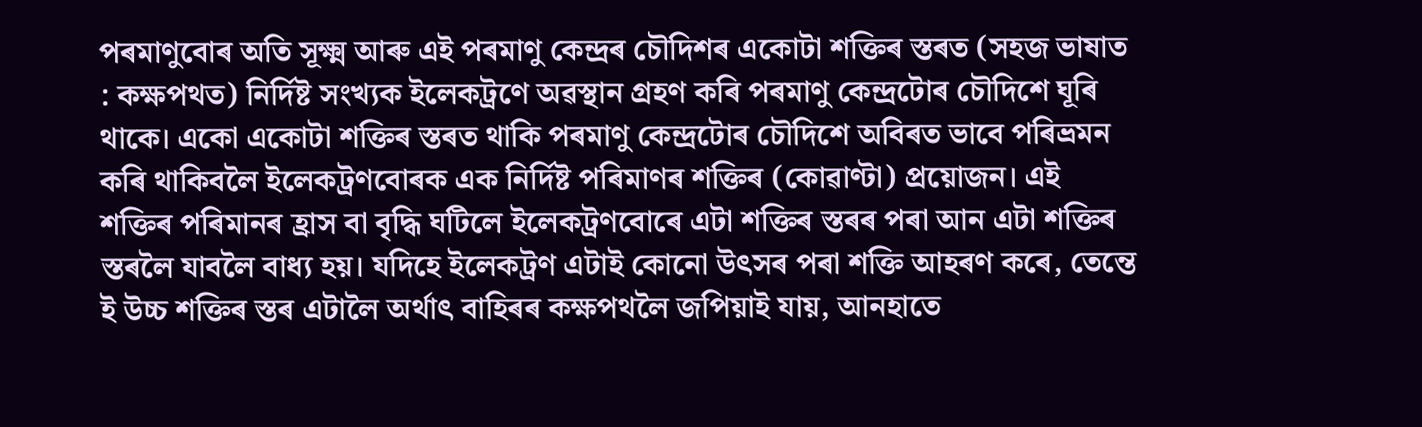পৰমাণুবোৰ অতি সূক্ষ্ম আৰু এই পৰমাণু কেন্দ্ৰৰ চৌদিশৰ একোটা শক্তিৰ স্তৰত (সহজ ভাষাত : কক্ষপথত) নিৰ্দিষ্ট সংখ্যক ইলেকট্ৰণে অৱস্থান গ্ৰহণ কৰি পৰমাণু কেন্দ্ৰটোৰ চৌদিশে ঘূৰি থাকে। একো একোটা শক্তিৰ স্তৰত থাকি পৰমাণু কেন্দ্ৰটোৰ চৌদিশে অবিৰত ভাবে পৰিভ্ৰমন কৰি থাকিবলৈ ইলেকট্ৰণবোৰক এক নিৰ্দিষ্ট পৰিমাণৰ শক্তিৰ (কোৱাণ্টা) প্ৰয়োজন। এই শক্তিৰ পৰিমানৰ হ্ৰাস বা বৃদ্ধি ঘটিলে ইলেকট্ৰণবোৰে এটা শক্তিৰ স্তৰৰ পৰা আন এটা শক্তিৰ স্তৰলৈ যাবলৈ বাধ্য হয়। যদিহে ইলেকট্ৰণ এটাই কোনো উৎসৰ পৰা শক্তি আহৰণ কৰে, তেন্তে ই উচ্চ শক্তিৰ স্তৰ এটালৈ অৰ্থাৎ বাহিৰৰ কক্ষপথলৈ জপিয়াই যায়, আনহাতে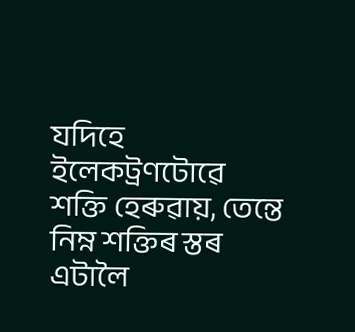যদিহে ইলেকট্ৰণটোৱে শক্তি হেৰুৱায়, তেন্তে নিম্ন শক্তিৰ স্তৰ এটালৈ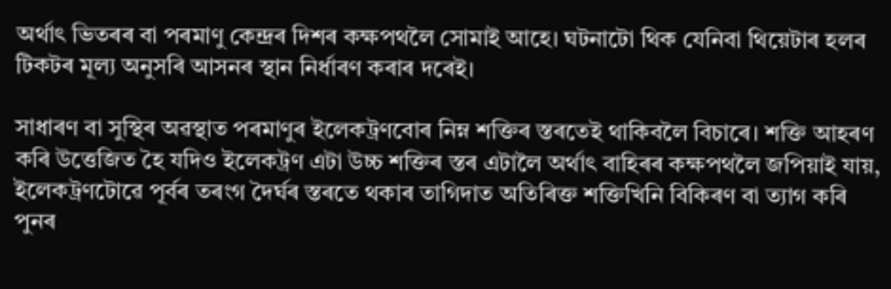অৰ্থাৎ ভিতৰৰ বা পৰমাণু কেন্দ্ৰৰ দিশৰ কক্ষপথলৈ সোমাই আহে। ঘটনাটো থিক যেনিবা থিয়েটাৰ হলৰ টিকটৰ মূল্য অনুসৰি আসনৰ স্থান নিৰ্ধাৰণ কৰাৰ দৰেই।

সাধাৰণ বা সুস্থিৰ অৱস্থাত পৰমাণুৰ ইলেকট্ৰণবোৰ নিম্ন শক্তিৰ স্তৰতেই থাকিবলৈ বিচাৰে। শক্তি আহৰণ কৰি উত্তেজিত হৈ যদিও ইলেকট্ৰণ এটা উচ্চ শক্তিৰ স্তৰ এটালৈ অৰ্থাৎ বাহিৰৰ কক্ষপথলৈ জপিয়াই যায়, ইলেকট্ৰণটোৱে পূৰ্বৰ তৰংগ দৈৰ্ঘৰ স্তৰতে থকাৰ তাগিদাত অতিৰিক্ত শক্তিখিনি বিকিৰণ বা ত্যাগ কৰি পুনৰ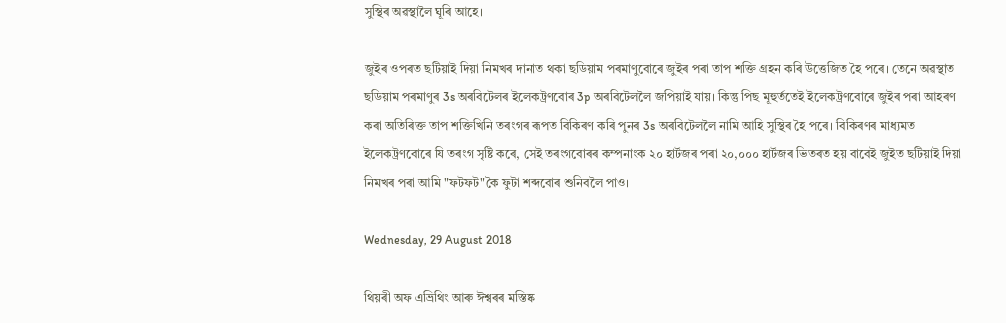সুস্থিৰ অৱস্থালৈ ঘূৰি আহে।

জুইৰ ওপৰত ছটিয়াই দিয়া নিমখৰ দানাত থকা ছডিয়াম পৰমাণুবোৰে জুইৰ পৰা তাপ শক্তি গ্ৰহন কৰি উত্তেজিত হৈ পৰে। তেনে অৱস্থাত ছডিয়াম পৰমাণুৰ 3s অৰবিটেলৰ ইলেকট্ৰণবোৰ 3p অৰবিটেললৈ জপিয়াই যায়। কিন্তু পিছ মূহুৰ্ততেই ইলেকট্ৰণবোৰে জুইৰ পৰা আহৰণ কৰা অতিৰিক্ত তাপ শক্তিখিনি তৰংগৰ ৰূপত বিকিৰণ কৰি পুনৰ 3s অৰবিটেললৈ নামি আহি সুস্থিৰ হৈ পৰে। বিকিৰণৰ মাধ্যমত ইলেকট্ৰণবোৰে যি তৰংগ সৃষ্টি কৰে, সেই তৰংগবোৰৰ কম্পনাংক ২০ হাৰ্টজৰ পৰা ২০,০০০ হাৰ্টজৰ ভিতৰত হয় বাবেই জুইত ছটিয়াই দিয়া নিমখৰ পৰা আমি "ফটফট"কৈ ফুটা শব্দবোৰ শুনিবলৈ পাও।

Wednesday, 29 August 2018

থিয়ৰী অফ এভ্ৰিথিং আৰু ঈশ্বৰৰ মস্তিষ্ক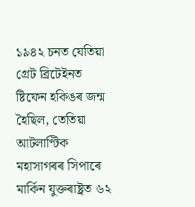১৯৪২ চনত যেতিয়া গ্রেট ব্রিটেইনত ষ্টিফেন হকিঙৰ জন্ম হৈছিল, তেতিয়া আটলাণ্টিক মহাসাগৰৰ সিপাৰে মাৰ্কিন যুক্তৰাষ্ট্ৰত ৬২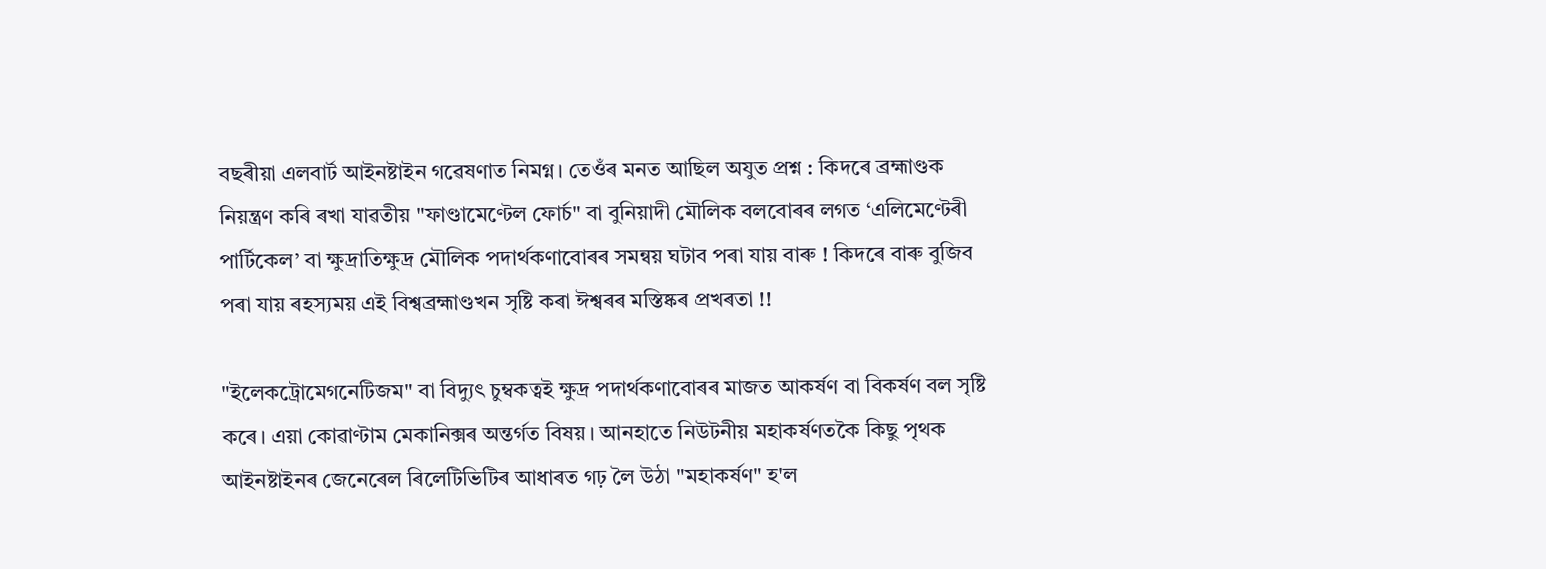বছৰীয়া এলবাৰ্ট আইনষ্টাইন গৱেষণাত নিমগ্ন। তেওঁৰ মনত আছিল অযুত প্ৰশ্ন : কিদৰে ব্রহ্মাণ্ডক নিয়ন্ত্ৰণ কৰি ৰখা যাৱতীয় "ফাণ্ডামেণ্টেল ফোৰ্চ" বা বুনিয়াদী মৌলিক বলবোৰৰ লগত ‘এলিমেণ্টেৰী পার্টিকেল’ বা ক্ষুদ্রাতিক্ষুদ্র মৌলিক পদার্থকণাবোৰৰ সমন্বয় ঘটাব পৰা যায় বাৰু ! কিদৰে বাৰু বুজিব পৰা যায় ৰহস্যময় এই বিশ্বব্ৰহ্মাণ্ডখন সৃষ্টি কৰা ঈশ্বৰৰ মস্তিষ্কৰ প্ৰখৰতা !!

"ইলেকট্ৰোমেগনেটিজম" বা বিদ্যুৎ চুম্বকত্বই ক্ষুদ্র পদার্থকণাবোৰৰ মাজত আকর্ষণ বা বিকর্ষণ বল সৃষ্টি কৰে। এয়া কোৱাণ্টাম মেকানিক্সৰ অন্তর্গত বিষয়। আনহাতে নিউটনীয় মহাকৰ্ষণতকৈ কিছু পৃথক আইনষ্টাইনৰ জেনেৰেল ৰিলেটিভিটিৰ আধাৰত গঢ় লৈ উঠা "মহাকৰ্ষণ" হ'ল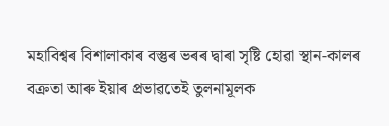মহাবিশ্বৰ বিশালাকাৰ বস্তুৰ ভৰৰ দ্বাৰা সৃষ্টি হোৱা স্থান-কালৰ বক্ৰতা আৰু ইয়াৰ প্ৰভাৱতেই তুলনামূলক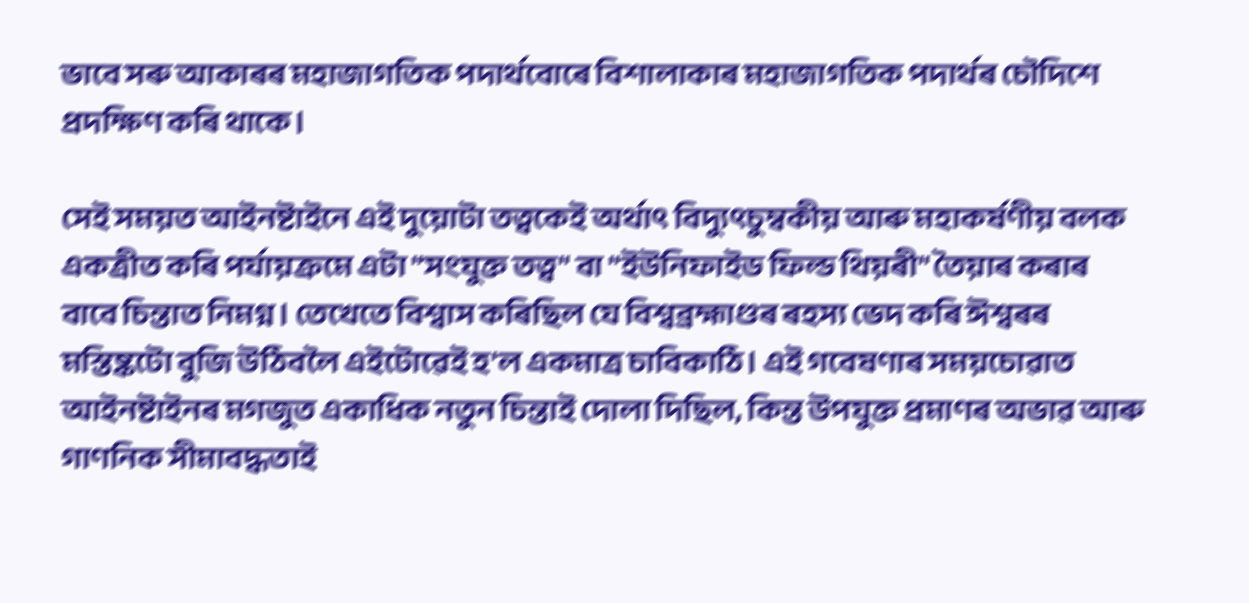ভাবে সৰু আকাৰৰ মহাজাগতিক পদাৰ্থবোৰে বিশালাকাৰ মহাজাগতিক পদাৰ্থৰ চৌদিশে প্রদক্ষিণ কৰি থাকে।

সেই সময়ত আইনষ্টাইনে এই দুয়োটা তত্বকেই অৰ্থাৎ বিদ্যুৎচুম্বকীয় আৰু মহাকৰ্ষণীয় বলক একত্ৰীত কৰি পৰ্যায়ক্ৰমে এটা "সংযুক্ত তত্ব" বা "ইউনিফাইড ফিল্ড থিয়ৰী" তৈয়াৰ কৰাৰ বাবে চিন্তাত নিমগ্ন। তেখেতে বিশ্বাস কৰিছিল যে বিশ্বব্রহ্মাণ্ডৰ ৰহস্য ভেদ কৰি ঈশ্বৰৰ মস্তিষ্কটো বুজি উঠিবলৈ এইটোৱেই হ'ল একমাত্র চাবিকাঠি। এই গবেষণাৰ সময়চোৱাত আইনষ্টাইনৰ মগজুত একাধিক নতুন চিন্তাই দোলা দিছিল, কিন্ত উপযুক্ত প্রমাণৰ অভাৱ আৰু গাণনিক সীমাবদ্ধতাই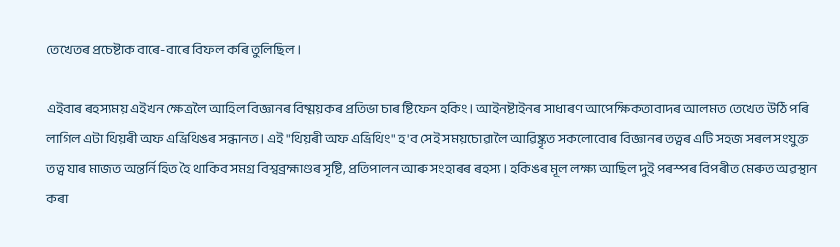তেখেতৰ প্ৰচেষ্টাক বাৰে-বাৰে বিফল কৰি তুলিছিল।

এইবাৰ ৰহস্যময় এইখন ক্ষেত্ৰলৈ আহিল বিজ্ঞানৰ বিষ্ময়কৰ প্ৰতিভা চাৰ ষ্টিফেন হকিং। আইনষ্টাইনৰ সাধাৰণ আপেক্ষিকতাবাদৰ আলমত তেখেত উঠি পৰি লাগিল এটা থিয়ৰী অফ এভ্ৰিথিঙৰ সন্ধানত। এই "থিয়ৰী অফ এভ্ৰিথিং" হ'ব সেই সময়চোৱালৈ আৱিষ্কৃত সকলোবোৰ বিজ্ঞানৰ তত্বৰ এটি সহজ সৰল সংযুক্ত তত্ব যাৰ মাজত অন্তর্নিহিত হৈ থাকিব সমগ্ৰ বিশ্বব্রহ্মাণ্ডৰ সৃষ্টি, প্ৰতিপালন আৰু সংহাৰৰ ৰহস্য। হকিঙৰ মূল লক্ষ্য আছিল দুই পৰস্পৰ বিপৰীত মেৰুত অৱস্থান কৰা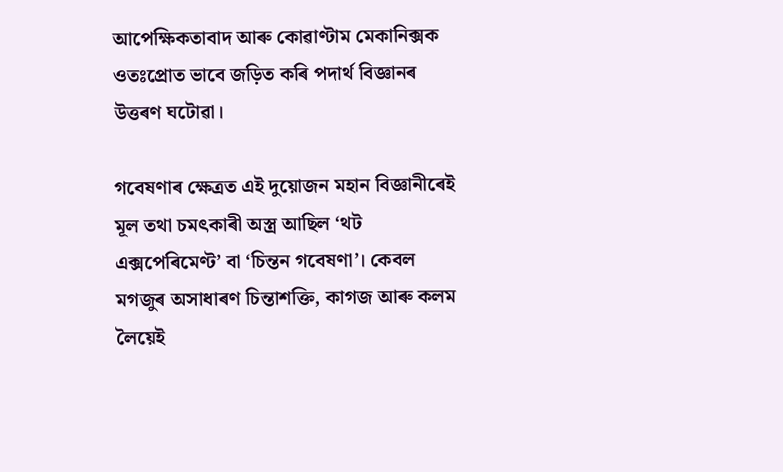আপেক্ষিকতাবাদ আৰু কোৱাণ্টাম মেকানিক্সক ওতঃপ্রোত ভাবে জড়িত কৰি পদার্থ বিজ্ঞানৰ উত্তৰণ ঘটোৱা।

গবেষণাৰ ক্ষেত্ৰত এই দুয়োজন মহান বিজ্ঞানীৰেই মূল তথা চমৎকাৰী অস্ত্ৰ আছিল ‘থট এক্সপেৰিমেণ্ট’ বা ‘চিন্তন গবেষণা’। কেবল মগজুৰ অসাধাৰণ চিন্তাশক্তি, কাগজ আৰু কলম লৈয়েই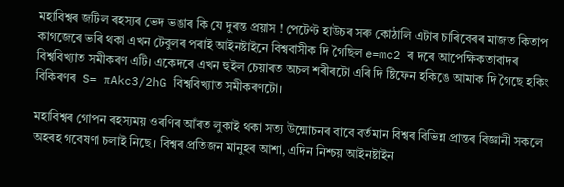মহাবিশ্বৰ জটিল ৰহস্যৰ ভেদ ভঙাৰ কি যে দুৰন্ত প্রয়াস ! পেটেণ্ট হাউচৰ সৰু কোঠালি এটাৰ চাৰিবেৰৰ মাজত কিতাপ কাগজেৰে ভৰি থকা এখন টেবুলৰ পৰাই আইনষ্টাইনে বিশ্ববাসীক দি গৈছিল e=mc2 ৰ দৰে আপেক্ষিকতাবাদৰ বিশ্ববিখ্যাত সমীকৰণ এটি। একেদৰে এখন হুইল চেয়াৰত অচল শৰীৰটো এৰি দি ষ্টিফেন হকিঙে আমাক দি গৈছে হকিং বিকিৰণৰ  S= πAkc3/2hG বিশ্ববিখ্যাত সমীকৰণটো।

মহাবিশ্বৰ গোপন ৰহস্যময় ওৰণিৰ আঁৰত লুকাই থকা সত্য উন্মোচনৰ বাবে বৰ্তমান বিশ্বৰ বিভিন্ন প্ৰান্তৰ বিজ্ঞানী সকলে অহৰহ গবেষণা চলাই নিছে। বিশ্বৰ প্ৰতিজন মানুহৰ আশা, এদিন নিশ্চয় আইনষ্টাইন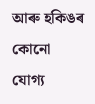আৰু হকিঙৰ কোনো যোগ্য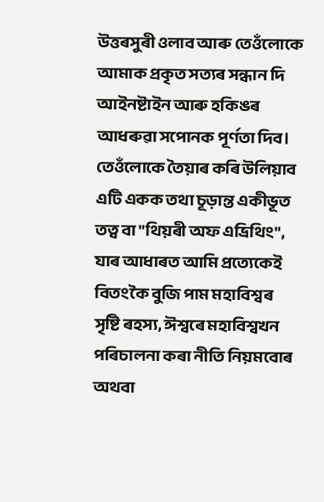উত্তৰসুৰী ওলাব আৰু তেওঁলোকে আমাক প্ৰকৃত সত্যৰ সন্ধান দি আইনষ্টাইন আৰু হকিঙৰ আধৰুৱা সপোনক পূৰ্ণতা দিব। তেওঁলোকে তৈয়াৰ কৰি উলিয়াব এটি একক তথা চূড়ান্ত একীভূত তত্ব বা "থিয়ৰী অফ এভ্ৰিথিং", যাৰ আধাৰত আমি প্ৰত্যেকেই বিতংকৈ বুজি পাম মহাবিশ্বৰ সৃষ্টি ৰহস্য, ঈশ্বৰে মহাবিশ্বখন পৰিচালনা কৰা নীতি নিয়মবোৰ অথবা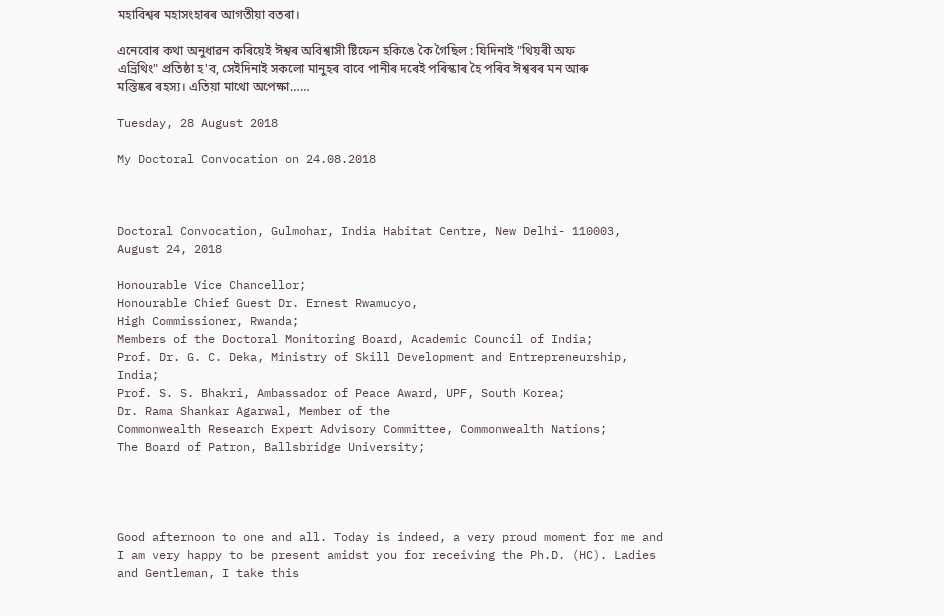মহাবিশ্বৰ মহাসংহাৰৰ আগতীয়া বতৰা।

এনেবোৰ কথা অনুধাৱন কৰিয়েই ঈশ্বৰ অবিশ্বাসী ষ্টিফেন হকিঙে কৈ গৈছিল : যিদিনাই "থিয়ৰী অফ এভ্ৰিথিং" প্ৰতিষ্ঠা হ'ব, সেইদিনাই সকলো মানুহৰ বাবে পানীৰ দৰেই পৰিস্কাৰ হৈ পৰিব ঈশ্বৰৰ মন আৰু মস্তিষ্কৰ ৰহস্য। এতিয়া মাথো অপেক্ষা……

Tuesday, 28 August 2018

My Doctoral Convocation on 24.08.2018



Doctoral Convocation, Gulmohar, India Habitat Centre, New Delhi- 110003,
August 24, 2018

Honourable Vice Chancellor;
Honourable Chief Guest Dr. Ernest Rwamucyo,
High Commissioner, Rwanda;
Members of the Doctoral Monitoring Board, Academic Council of India;
Prof. Dr. G. C. Deka, Ministry of Skill Development and Entrepreneurship, India;
Prof. S. S. Bhakri, Ambassador of Peace Award, UPF, South Korea;
Dr. Rama Shankar Agarwal, Member of the
Commonwealth Research Expert Advisory Committee, Commonwealth Nations;
The Board of Patron, Ballsbridge University;




Good afternoon to one and all. Today is indeed, a very proud moment for me and I am very happy to be present amidst you for receiving the Ph.D. (HC). Ladies and Gentleman, I take this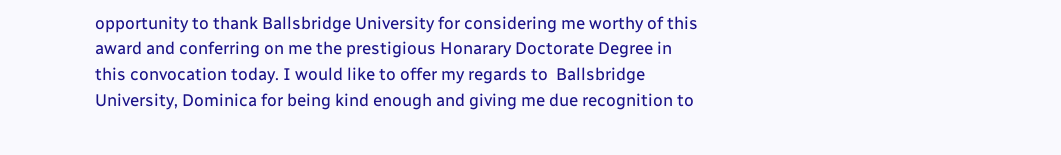opportunity to thank Ballsbridge University for considering me worthy of this award and conferring on me the prestigious Honarary Doctorate Degree in this convocation today. I would like to offer my regards to  Ballsbridge University, Dominica for being kind enough and giving me due recognition to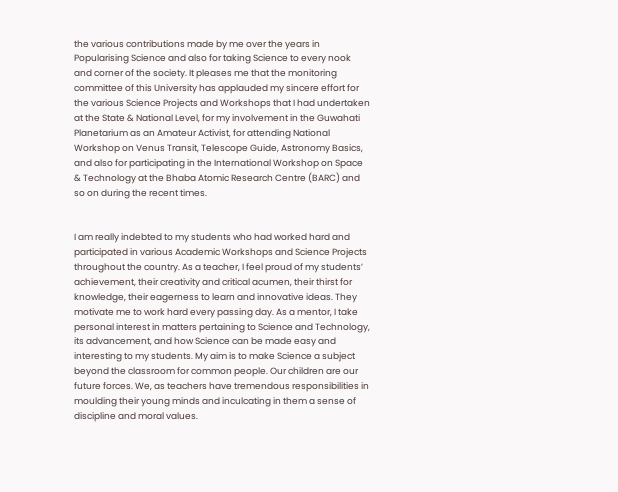the various contributions made by me over the years in Popularising Science and also for taking Science to every nook and corner of the society. It pleases me that the monitoring committee of this University has applauded my sincere effort for the various Science Projects and Workshops that I had undertaken at the State & National Level, for my involvement in the Guwahati Planetarium as an Amateur Activist, for attending National Workshop on Venus Transit, Telescope Guide, Astronomy Basics, and also for participating in the International Workshop on Space & Technology at the Bhaba Atomic Research Centre (BARC) and so on during the recent times.


I am really indebted to my students who had worked hard and participated in various Academic Workshops and Science Projects throughout the country. As a teacher, I feel proud of my students’ achievement, their creativity and critical acumen, their thirst for knowledge, their eagerness to learn and innovative ideas. They motivate me to work hard every passing day. As a mentor, I take personal interest in matters pertaining to Science and Technology, its advancement, and how Science can be made easy and interesting to my students. My aim is to make Science a subject beyond the classroom for common people. Our children are our future forces. We, as teachers have tremendous responsibilities in moulding their young minds and inculcating in them a sense of discipline and moral values.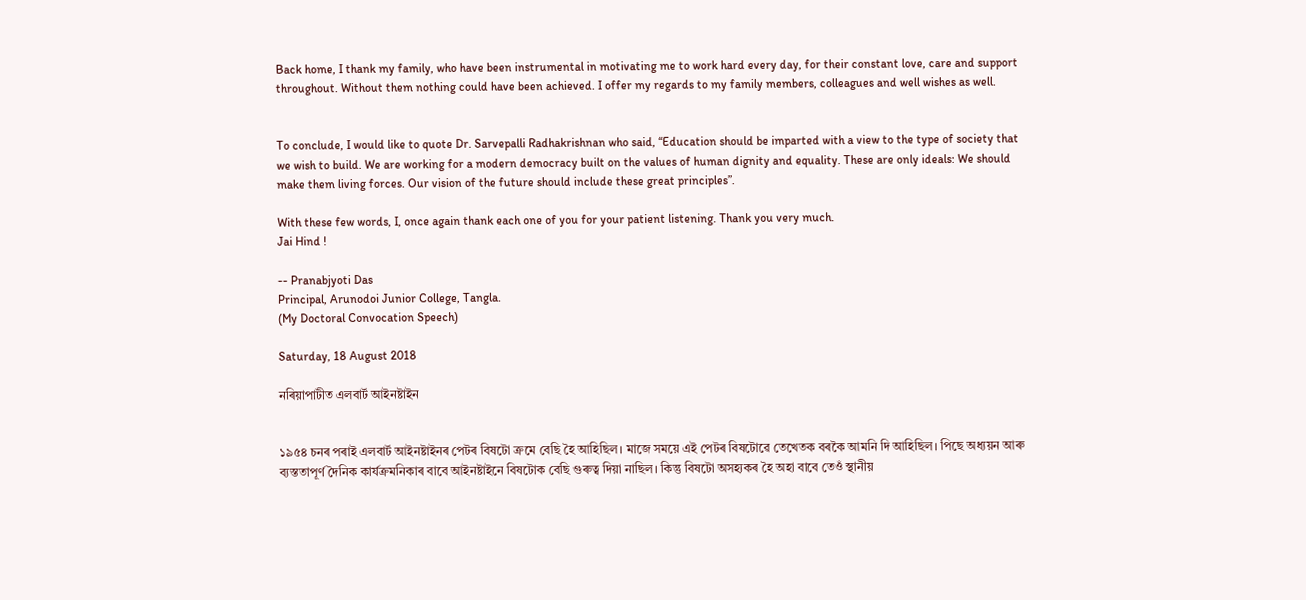Back home, I thank my family, who have been instrumental in motivating me to work hard every day, for their constant love, care and support throughout. Without them nothing could have been achieved. I offer my regards to my family members, colleagues and well wishes as well.


To conclude, I would like to quote Dr. Sarvepalli Radhakrishnan who said, “Education should be imparted with a view to the type of society that we wish to build. We are working for a modern democracy built on the values of human dignity and equality. These are only ideals: We should make them living forces. Our vision of the future should include these great principles”.

With these few words, I, once again thank each one of you for your patient listening. Thank you very much.
Jai Hind !

-- Pranabjyoti Das
Principal, Arunodoi Junior College, Tangla.
(My Doctoral Convocation Speech)

Saturday, 18 August 2018

নৰিয়াপাটীত এলবাৰ্ট আইনষ্টাইন


১৯৫৪ চনৰ পৰাই এলবাৰ্ট আইনষ্টাইনৰ পেটৰ বিষটো ক্ৰমে বেছি হৈ আহিছিল। মাজে সময়ে এই পেটৰ বিষটোৱে তেখেতক বৰকৈ আমনি দি আহিছিল। পিছে অধ্যয়ন আৰু ব্যস্ততাপূৰ্ণ দৈনিক কাৰ্যক্ৰমনিকাৰ বাবে আইনষ্টাইনে বিষটোক বেছি গুৰুত্ব দিয়া নাছিল। কিন্তু বিষটো অসহ্যকৰ হৈ অহা বাবে তেওঁ স্থানীয়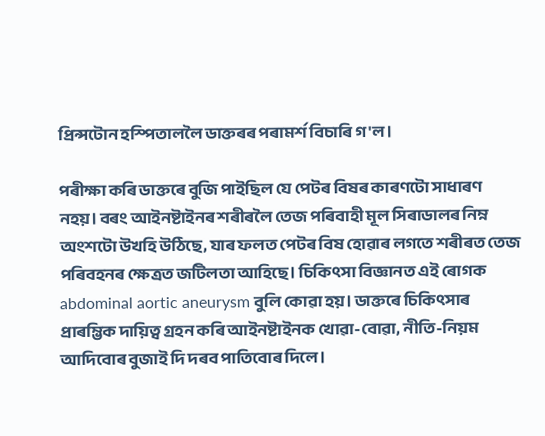প্ৰিন্সটোন হস্পিতাললৈ ডাক্তৰৰ পৰামৰ্শ বিচাৰি গ'ল।

পৰীক্ষা কৰি ডাক্তৰে বুজি পাইছিল যে পেটৰ বিষৰ কাৰণটো সাধাৰণ নহয়। বৰং আইনষ্টাইনৰ শৰীৰলৈ তেজ পৰিবাহী মূল সিৰাডালৰ নিম্ন অংশটো উখহি উঠিছে, যাৰ ফলত পেটৰ বিষ হোৱাৰ লগতে শৰীৰত তেজ পৰিবহনৰ ক্ষেত্ৰত জটিলতা আহিছে। চিকিৎসা বিজ্ঞানত এই ৰোগক abdominal aortic aneurysm বুলি কোৱা হয়। ডাক্তৰে চিকিৎসাৰ প্ৰাৰম্ভিক দায়িত্ব গ্ৰহন কৰি আইনষ্টাইনক খোৱা-বোৱা, নীতি-নিয়ম আদিবোৰ বুজাই দি দৰব পাতিবোৰ দিলে।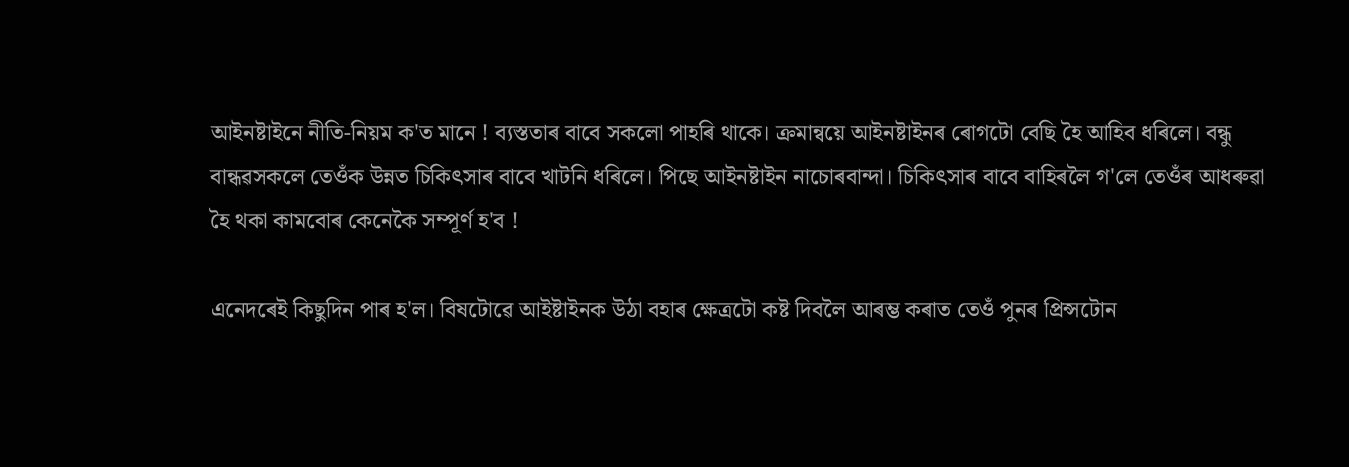আইনষ্টাইনে নীতি-নিয়ম ক'ত মানে ! ব্যস্ততাৰ বাবে সকলো পাহৰি থাকে। ক্ৰমান্বয়ে আইনষ্টাইনৰ ৰোগটো বেছি হৈ আহিব ধৰিলে। বন্ধু বান্ধৱসকলে তেওঁক উন্নত চিকিৎসাৰ বাবে খাটনি ধৰিলে। পিছে আইনষ্টাইন নাচোৰবান্দা। চিকিৎসাৰ বাবে বাহিৰলৈ গ'লে তেওঁৰ আধৰুৱা হৈ থকা কামবোৰ কেনেকৈ সম্পূৰ্ণ হ'ব !

এনেদৰেই কিছুদিন পাৰ হ'ল। বিষটোৱে আইষ্টাইনক উঠা বহাৰ ক্ষেত্ৰটো কষ্ট দিবলৈ আৰম্ভ কৰাত তেওঁ পুনৰ প্ৰিন্সটোন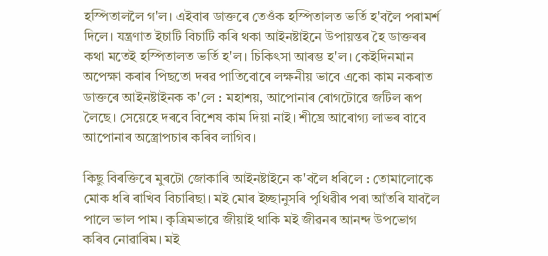হস্পিতাললৈ গ'ল। এইবাৰ ডাক্তৰে তেওঁক হস্পিতালত ভৰ্তি হ'বলৈ পৰামৰ্শ দিলে। যন্ত্ৰণাত ইচাটি বিচাটি কৰি থকা আইনষ্টাইনে উপায়ন্তৰ হৈ ডাক্তৰৰ কথা মতেই হস্পিতালত ভৰ্তি হ'ল। চিকিৎসা আৰম্ভ হ'ল। কেইদিনমান অপেক্ষা কৰাৰ পিছতো দৰৱ পাতিবোৰে লক্ষনীয় ভাবে একো কাম নকৰাত ডাক্তৰে আইনষ্টাইনক ক'লে : মহাশয়, আপোনাৰ ৰোগটোৱে জটিল ৰূপ লৈছে। সেয়েহে দৰবে বিশেষ কাম দিয়া নাই। শীঘ্ৰে আৰোগ্য লাভৰ বাবে আপোনাৰ অস্ত্ৰোপচাৰ কৰিব লাগিব।

কিছু বিৰক্তিৰে মুৰটো জোকাৰি আইনষ্টাইনে ক'বলৈ ধৰিলে : তোমালোকে মোক ধৰি ৰাখিব বিচাৰিছা। মই মোৰ ইচ্ছানুসৰি পৃথিৱীৰ পৰা আঁতৰি যাবলৈ পালে ভাল পাম। কৃত্ৰিমভাৱে জীয়াই থাকি মই জীৱনৰ আনন্দ উপভোগ কৰিব নোৱাৰিম। মই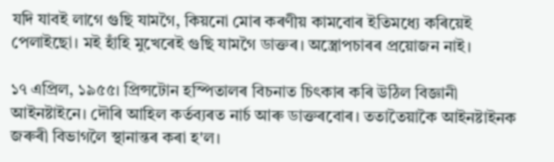যদি যাবই লাগে গুছি যামগৈ, কিয়নো মোৰ কৰণীয় কামবোৰ ইতিমধ্যে কৰিয়েই পেলাইছো। মই হাঁহি মুখেৰেই গুছি যামগৈ ডাক্তৰ। অস্ত্ৰোপচাৰৰ প্ৰয়োজন নাই।

১৭ এপ্ৰিল, ১৯৫৫। প্ৰিন্সটোন হস্পিতালৰ বিচনাত চিৎকাৰ কৰি উঠিল বিজ্ঞানী আইনষ্টাইনে। দৌৰি আহিল কৰ্তব্যৰত নাৰ্চ আৰু ডাক্তৰবোৰ। ততাতৈয়াকৈ আইনষ্টাইনক জৰুৰী বিভাগলৈ স্থানান্তৰ কৰা হ'ল।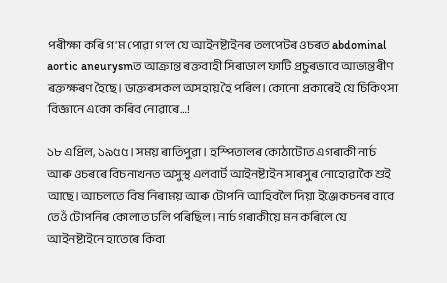পৰীক্ষা কৰি গ'ম পোৱা গ'ল যে আইনষ্টাইনৰ তলপেটৰ ওচৰত abdominal aortic aneurysmত আক্ৰান্ত ৰক্তবাহী সিৰাডাল ফাটি প্ৰচুৰভাবে আভ্যন্তৰীণ ৰক্তক্ষৰণ হৈছে। ডাক্তৰসকল অসহায় হৈ পৰিল। কোনো প্ৰকাৰেই যে চিকিৎসা বিজ্ঞানে একো কৰিব নোৱাৰে…!

১৮ এপ্ৰিল, ১৯৫৫। সময় ৰাতিপুৱা। হস্পিতালৰ কোঠাটোত এগৰাকী নাৰ্চ আৰু ওচৰৰে বিচনাখনত অসুস্থ এলবাৰ্ট আইনষ্টাইন সাৰসুৰ নোহোৱাকৈ শুই আছে। আচলতে বিষ নিৰাময় আৰু টোপনি আহিবলৈ দিয়া ইঞ্জেকচনৰ বাবে তেওঁ টোপনিৰ কোলাত ঢলি পৰিছিল। নাৰ্চ গৰাকীয়ে মন কৰিলে যে আইনষ্টাইনে হাতেৰে কিবা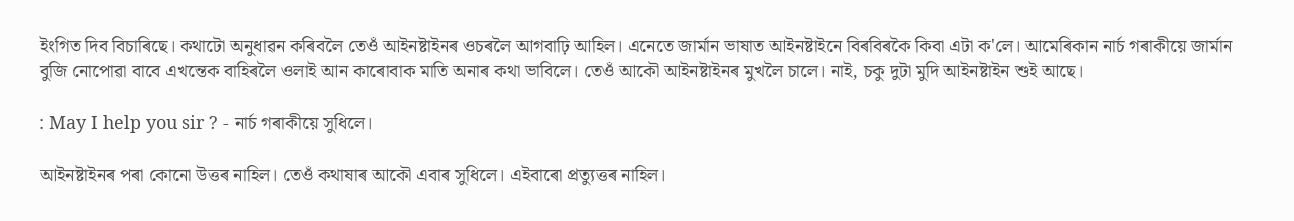ইংগিত দিব বিচাৰিছে। কথাটো অনুধাৱন কৰিবলৈ তেওঁ আইনষ্টাইনৰ ওচৰলৈ আগবাঢ়ি আহিল। এনেতে জাৰ্মান ভাষাত আইনষ্টাইনে বিৰবিৰকৈ কিবা এটা ক'লে। আমেৰিকান নাৰ্চ গৰাকীয়ে জাৰ্মান বুজি নোপোৱা বাবে এখন্তেক বাহিৰলৈ ওলাই আন কাৰোবাক মাতি অনাৰ কথা ভাবিলে। তেওঁ আকৌ আইনষ্টাইনৰ মুখলৈ চালে। নাই, চকু দুটা মুদি আইনষ্টাইন শুই আছে।

: May I help you sir ? - নাৰ্চ গৰাকীয়ে সুধিলে।

আইনষ্টাইনৰ পৰা কোনো উত্তৰ নাহিল। তেওঁ কথাষাৰ আকৌ এবাৰ সুধিলে। এইবাৰো প্ৰত্যুত্তৰ নাহিল।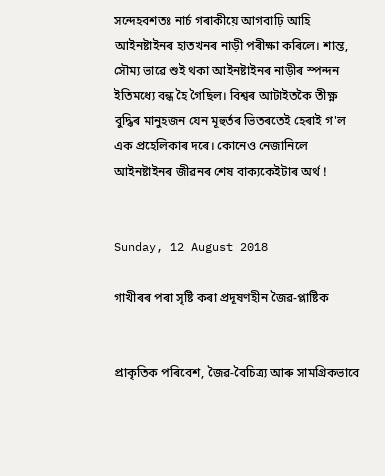সন্দেহবশতঃ নাৰ্চ গৰাকীয়ে আগবাঢ়ি আহি আইনষ্টাইনৰ হাতখনৰ নাড়ী পৰীক্ষা কৰিলে। শান্ত, সৌম্য ভাৱে শুই থকা আইনষ্টাইনৰ নাড়ীৰ স্পন্দন ইতিমধ্যে বন্ধ হৈ গৈছিল। বিশ্বৰ আটাইতকৈ তীক্ষ্ণ বুদ্ধিৰ মানুহজন যেন মূহুৰ্তৰ ভিতৰতেই হেৰাই গ'ল এক প্ৰহেলিকাৰ দৰে। কোনেও নেজানিলে আইনষ্টাইনৰ জীৱনৰ শেষ বাক্যকেইটাৰ অৰ্থ !


Sunday, 12 August 2018

গাখীৰৰ পৰা সৃষ্টি কৰা প্ৰদূষণহীন জৈৱ-প্লাষ্টিক


প্ৰাকৃতিক পৰিবেশ, জৈৱ-বৈচিত্ৰ্য আৰু সামগ্ৰিকভাবে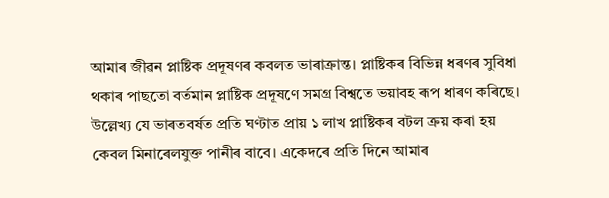আমাৰ জীৱন প্লাষ্টিক প্ৰদূষণৰ কবলত ভাৰাক্ৰান্ত। প্লাষ্টিকৰ বিভিন্ন ধৰণৰ সুবিধা থকাৰ পাছতো বৰ্তমান প্লাষ্টিক প্ৰদূষণে সমগ্ৰ বিশ্বতে ভয়াবহ ৰূপ ধাৰণ কৰিছে। উল্লেখ্য যে ভাৰতবৰ্ষত প্ৰতি ঘণ্টাত প্ৰায় ১ লাখ প্লাষ্টিকৰ বটল ক্ৰয় কৰা হয় কেবল মিনাৰেলযুক্ত পানীৰ বাবে। একেদৰে প্ৰতি দিনে আমাৰ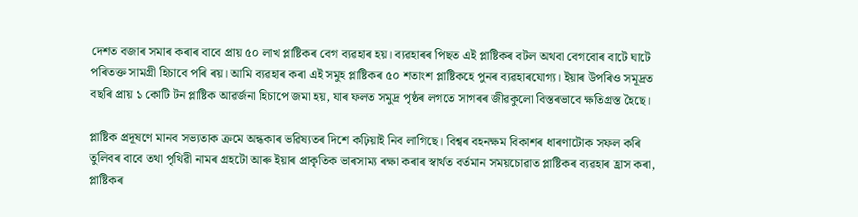দেশত বজাৰ সমাৰ কৰাৰ বাবে প্ৰায় ৫০ লাখ প্লাষ্টিকৰ বেগ ব্যৱহাৰ হয়। ব্যৱহাৰৰ পিছত এই প্লাষ্টিকৰ বটল অথবা বেগবোৰ বাটে ঘাটে পৰিতক্ত সামগ্ৰী হিচাবে পৰি ৰয়। আমি ব্যৱহাৰ কৰা এই সমুহ প্লাষ্টিকৰ ৫০ শতাংশ প্লাষ্টিকহে পুনৰ ব্যৱহাৰযোগ্য। ইয়াৰ উপৰিও সমূদ্ৰত বছৰি প্ৰায় ১ কোটি টন প্লাষ্টিক আৱৰ্জনা হিচাপে জমা হয়, যাৰ ফলত সমুদ্ৰ পৃষ্ঠৰ লগতে সাগৰৰ জীৱকুলো বিস্তৰভাবে ক্ষতিগ্ৰস্ত হৈছে।

প্লাষ্টিক প্ৰদূষণে মানব সভ্যতাক ক্ৰমে অন্ধকাৰ ভৱিষ্যতৰ দিশে কঢ়িয়াই নিব লাগিছে। বিশ্বৰ বহনক্ষম বিকাশৰ ধাৰণাটোক সফল কৰি তুলিবৰ বাবে তথা পৃথিৱী নামৰ গ্ৰহটো আৰু ইয়াৰ প্ৰাকৃতিক ভাৰসাম্য ৰক্ষা কৰাৰ স্বাৰ্থত বৰ্তমান সময়চোৱাত প্লাষ্টিকৰ ব্যৱহাৰ হ্ৰাস কৰা, প্লাষ্টিকৰ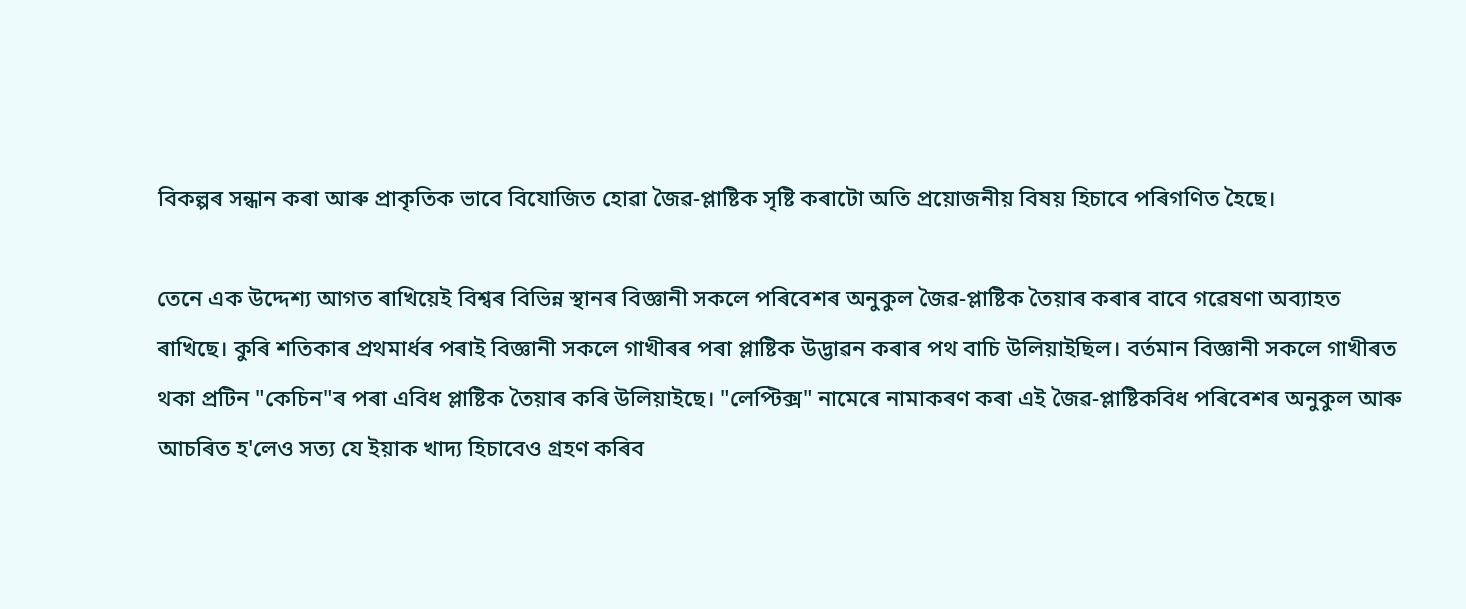বিকল্পৰ সন্ধান কৰা আৰু প্ৰাকৃতিক ভাবে বিযোজিত হোৱা জৈৱ-প্লাষ্টিক সৃষ্টি কৰাটো অতি প্ৰয়োজনীয় বিষয় হিচাবে পৰিগণিত হৈছে।

তেনে এক উদ্দেশ্য আগত ৰাখিয়েই বিশ্বৰ বিভিন্ন স্থানৰ বিজ্ঞানী সকলে পৰিবেশৰ অনুকুল জৈৱ-প্লাষ্টিক তৈয়াৰ কৰাৰ বাবে গৱেষণা অব্যাহত ৰাখিছে। কুৰি শতিকাৰ প্ৰথমাৰ্ধৰ পৰাই বিজ্ঞানী সকলে গাখীৰৰ পৰা প্লাষ্টিক উদ্ভাৱন কৰাৰ পথ বাচি উলিয়াইছিল। বৰ্তমান বিজ্ঞানী সকলে গাখীৰত থকা প্ৰটিন "কেচিন"ৰ পৰা এবিধ প্লাষ্টিক তৈয়াৰ কৰি উলিয়াইছে। "লেপ্টিক্স" নামেৰে নামাকৰণ কৰা এই জৈৱ-প্লাষ্টিকবিধ পৰিবেশৰ অনুকুল আৰু আচৰিত হ'লেও সত্য যে ইয়াক খাদ্য হিচাবেও গ্ৰহণ কৰিব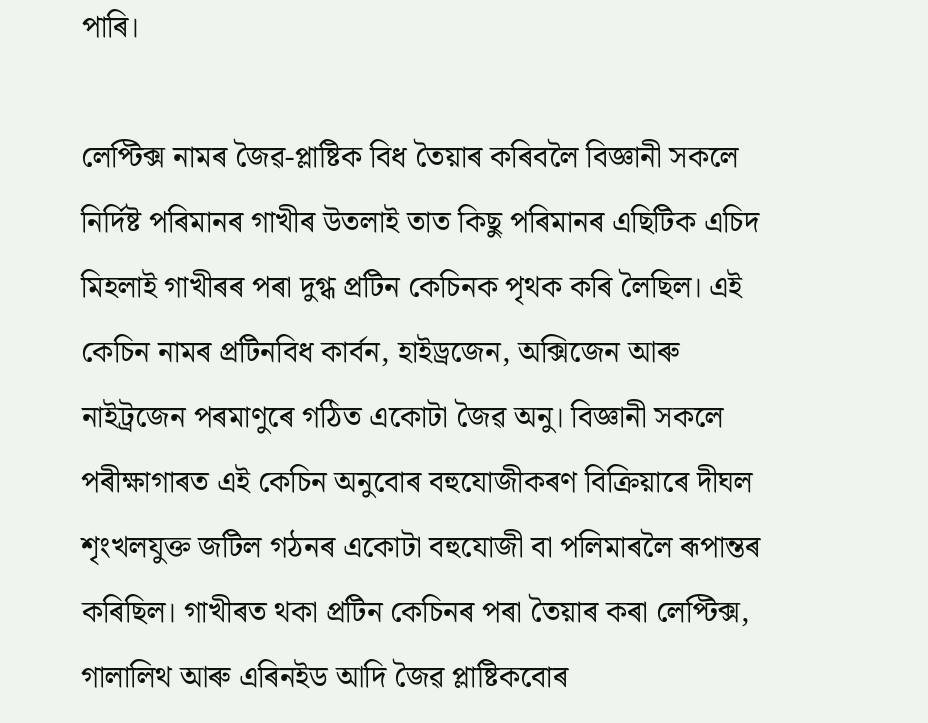পাৰি।

লেপ্টিক্স নামৰ জৈৱ-প্লাষ্টিক বিধ তৈয়াৰ কৰিবলৈ বিজ্ঞানী সকলে নিৰ্দিষ্ট পৰিমানৰ গাখীৰ উতলাই তাত কিছু পৰিমানৰ এছিটিক এচিদ মিহলাই গাখীৰৰ পৰা দুগ্ধ প্ৰটিন কেচিনক পৃথক কৰি লৈছিল। এই কেচিন নামৰ প্ৰটিনবিধ কাৰ্বন, হাইড্ৰজেন, অক্সিজেন আৰু নাইট্ৰজেন পৰমাণুৰে গঠিত একোটা জৈৱ অনু। বিজ্ঞানী সকলে পৰীক্ষাগাৰত এই কেচিন অনুবোৰ বহুযোজীকৰণ বিক্ৰিয়াৰে দীঘল শৃংখলযুক্ত জটিল গঠনৰ একোটা বহুযোজী বা পলিমাৰলৈ ৰূপান্তৰ কৰিছিল। গাখীৰত থকা প্ৰটিন কেচিনৰ পৰা তৈয়াৰ কৰা লেপ্টিক্স, গালালিথ আৰু এৰিনইড আদি জৈৱ প্লাষ্টিকবোৰ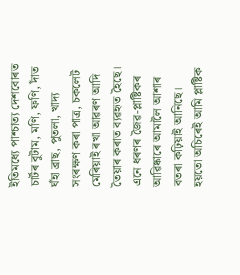ইতিমধ্যে পাশ্চাত্য দেশবোৰত চাৰ্টৰ বুটাম, মণি, ফণি, দাঁত ঘঁহা ব্ৰাছ, পুতলা, খাদ্য সংৰক্ষণ কৰা পাত্ৰ, চকলেট মেৰিয়াই ৰখা আৱৰণ আদি তৈয়াৰ কৰাত ব্যৱহৃত হৈছে। এনে ধৰণৰ জৈৱ-প্লাষ্টিকৰ আৱিষ্কাৰে আমালৈ আশাৰ বতৰা কঢ়িয়াই আনিছে। হয়তো অচিৰেই আমি প্লাষ্টিক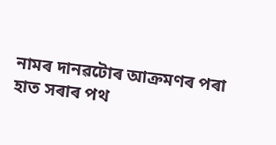নামৰ দানৱটোৰ আক্ৰমণৰ পৰা হাত সৰাৰ পথ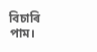বিচাৰি পাম।